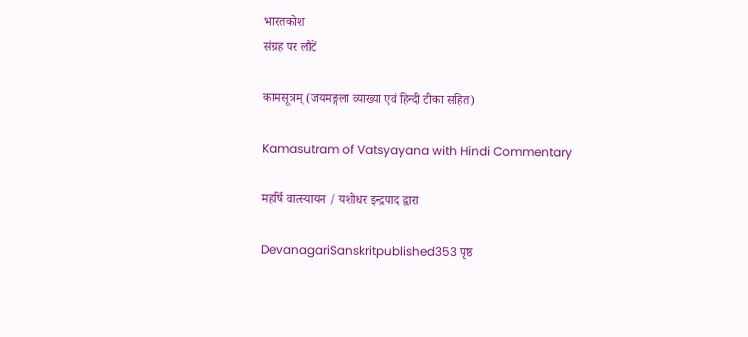भारतकोश
संग्रह पर लौटें

कामसूत्रम् (जयमङ्गला व्याख्या एवं हिन्दी टीका सहित)

Kamasutram of Vatsyayana with Hindi Commentary

महर्षि वात्स्यायन / यशोधर इन्द्रपाद द्वारा

DevanagariSanskritpublished353 पृष्ठ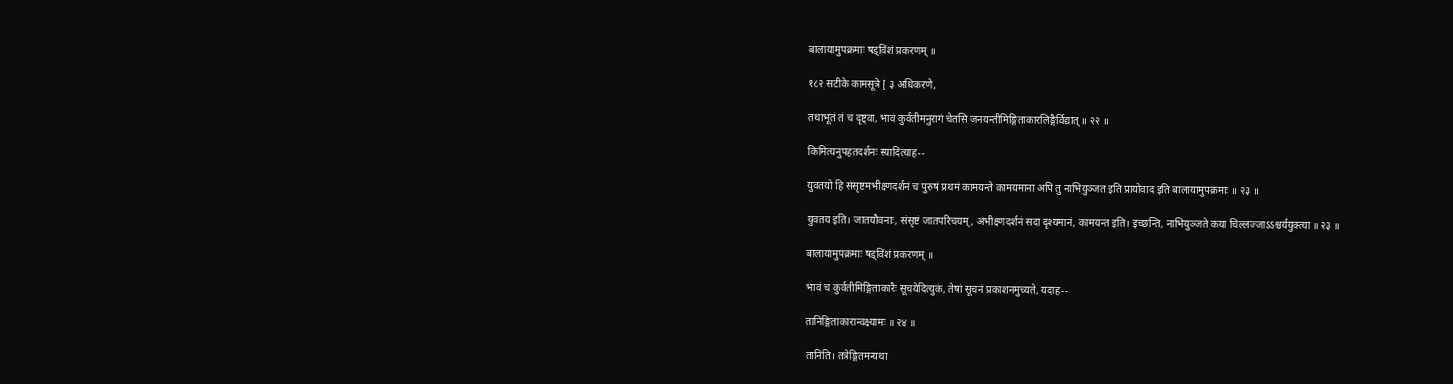बालायामुपक्रमाः षड्विंशं प्रकरणम् ॥

१८२ सटीके कामसूत्रे [ ३ अधिकरणे,

तथाभूतं तं च दृष्ट्वा, भावं कुर्वतीमनुरागं चेतसि जनयन्तीमिङ्गिताकारलिङ्गैर्विद्यात् ॥ २२ ॥

किमित्यनुपहतदर्शनः स्यादित्याह--

युवतयो हि संसृष्टमभीक्ष्णदर्शनं च पुरुषं प्रथमं कामयन्ते कामयमाना अपि तु नाभियुञ्जत इति प्रायोवाद इति बालायामुपक्रमाः ॥ २३ ॥

युवतय इति। जातयौवनाः, संसृष्टं जातपरिचयम्, अभीक्ष्णदर्शनं सदा दृश्यमानं, कामयन्त इति। इच्छन्ति, नाभियुञ्जते कया चिल्लज्जाऽऽश्चर्ययुक्त्या ॥ २३ ॥

बालायामुपक्रमाः षड्विंशं प्रकरणम् ॥

भावं च कुर्वतीमिङ्गिताकारैः सूचयेदित्युकं, तेषां सूचनं प्रकाशनमुच्यते, यदाह--

तानिङ्गिताकारान्वक्ष्यामः ॥ २४ ॥

तानिति। तत्रेङ्गितमन्यथा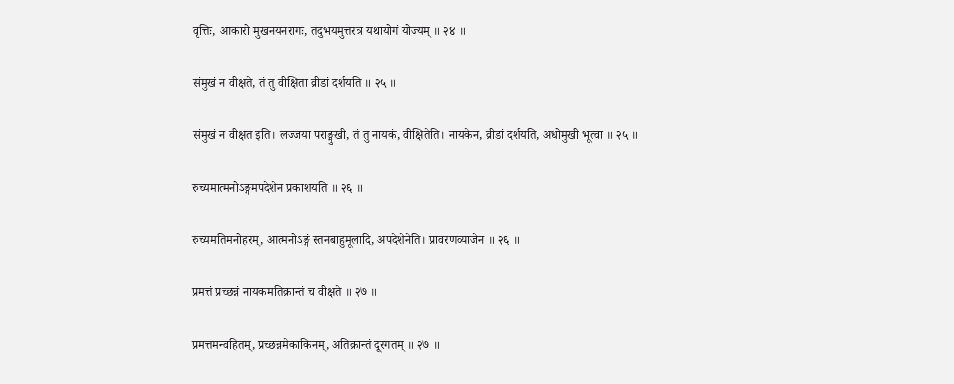वृत्तिः, आकारो मुखनयनरागः, तदुभयमुत्तरत्र यथायोगं योज्यम् ॥ २४ ॥

संमुखं न वीक्षते, तं तु वीक्षिता व्रीडां दर्शयति ॥ २५ ॥

संमुखं न वीक्षत इति। लज्जया पराङ्मुखी, तं तु नायकं, वीक्षितेति। नायकेन, व्रीडां दर्शयति, अधोमुखी भूत्वा ॥ २५ ॥

रुच्यमात्मनोऽङ्गमपदेशेन प्रकाशयति ॥ २६ ॥

रुच्यमतिमनोहरम्, आत्मनोऽङ्गं स्तनबाहुमूलादि, अपदेशेनेति। प्रावरणव्याजेन ॥ २६ ॥

प्रमत्तं प्रच्छन्नं नायकमतिक्रान्तं च वीक्षते ॥ २७ ॥

प्रमत्तमन्वहितम्, प्रच्छन्नमेकाकिनम्, अतिक्रान्तं दूरगतम् ॥ २७ ॥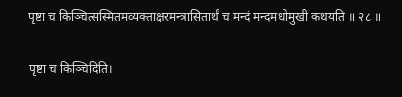पृष्टा च किञ्चित्सस्मितमव्यक्ताक्षरमन्त्रासितार्थं च मन्दं मन्दमधोमुखी कथयति ॥ २८ ॥

पृष्टा च किञ्चिदिति।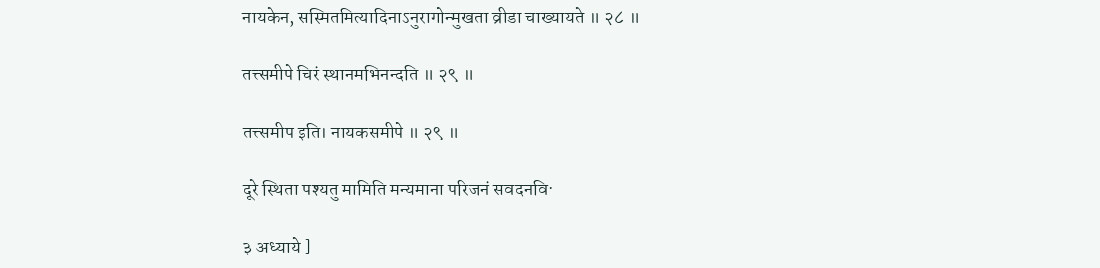नायकेन, सस्मितमित्यादिनाऽनुरागोन्मुखता व्रीडा चाख्यायते ॥ २८ ॥

तत्त्समीपे चिरं स्थानमभिनन्दति ॥ २९ ॥

तत्त्समीप इति। नायकसमीपे ॥ २९ ॥

दूरे स्थिता पश्यतु मामिति मन्यमाना परिजनं सवदनवि·

३ अध्याये ]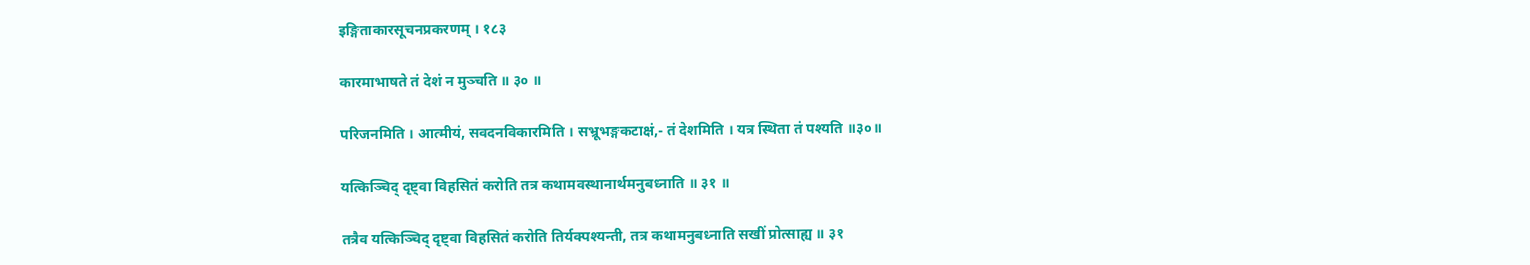इङ्गिताकारसूचनप्रकरणम् । १८३

कारमाभाषते तं देशं न मुञ्चति ॥ ३० ॥

परिजनमिति । आत्मीयं, सवदनविकारमिति । सभ्रूभङ्गकटाक्षं,- तं देशमिति । यत्र स्थिता तं पश्यति ॥३०॥

यत्किञ्चिद् दृष्ट्वा विहसितं करोति तत्र कथामवस्थानार्थमनुबध्नाति ॥ ३१ ॥

तत्रैव यत्किञ्चिद् दृष्ट्वा विहसितं करोति तिर्यक्पश्यन्ती, तत्र कथामनुबध्नाति सखीं प्रोत्साह्य ॥ ३१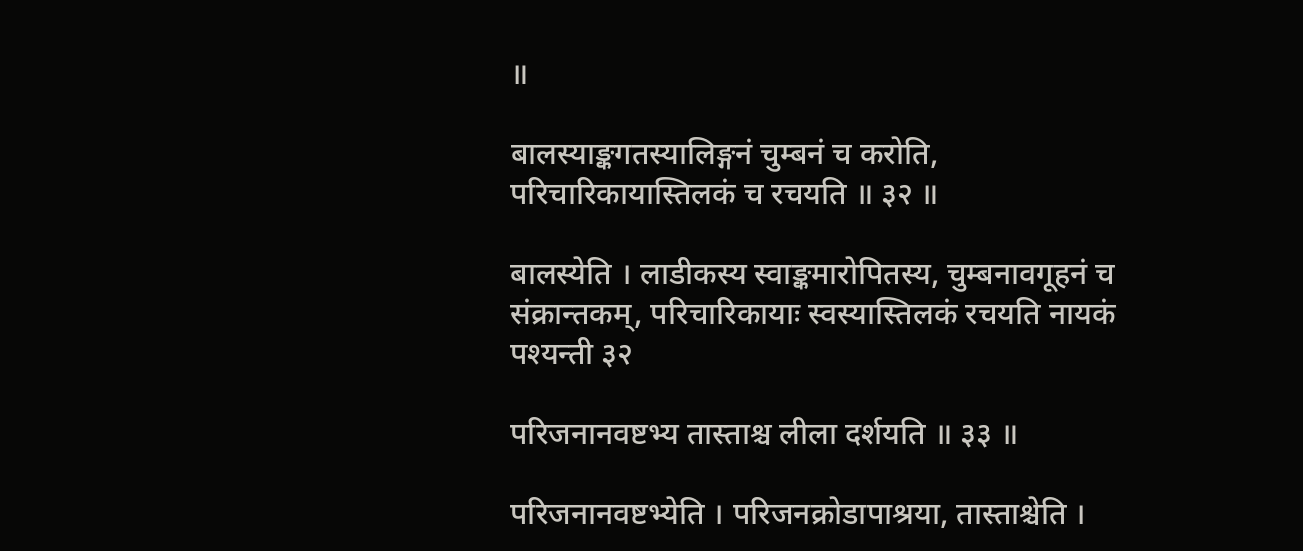॥

बालस्याङ्कगतस्यालिङ्गनं चुम्बनं च करोति, परिचारिकायास्तिलकं च रचयति ॥ ३२ ॥

बालस्येति । लाडीकस्य स्वाङ्कमारोपितस्य, चुम्बनावगूहनं च संक्रान्तकम्, परिचारिकायाः स्वस्यास्तिलकं रचयति नायकं पश्यन्ती ३२

परिजनानवष्टभ्य तास्ताश्च लीला दर्शयति ॥ ३३ ॥

परिजनानवष्टभ्येति । परिजनक्रोडापाश्रया, तास्ताश्चेति ।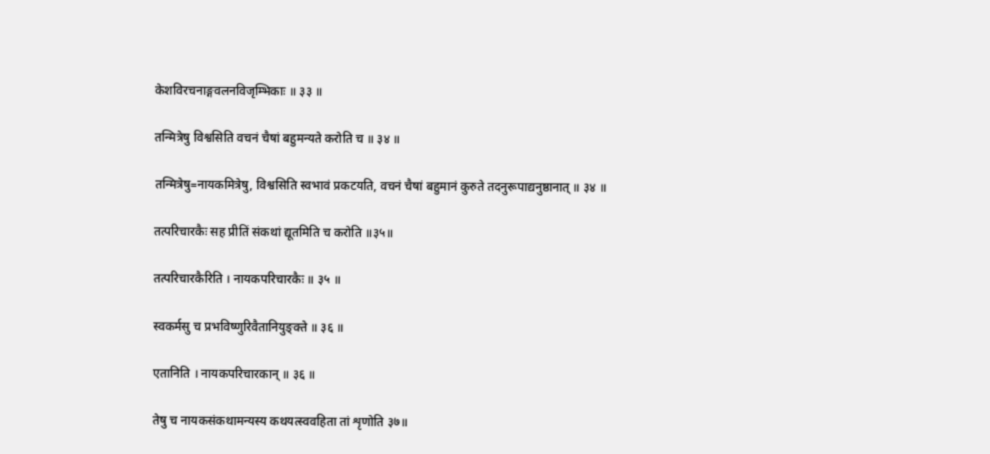केशविरचनाङ्गवलनविजृम्भिकाः ॥ ३३ ॥

तन्मित्रेषु विश्वसिति वचनं चैषां बहुमन्यते करोति च ॥ ३४ ॥

तन्मित्रेषु=नायकमित्रेषु, विश्वसिति स्वभावं प्रकटयति, वचनं चैषां बहुमानं कुरुते तदनुरूपाद्यनुष्ठानात् ॥ ३४ ॥

तत्परिचारकैः सह प्रीतिं संकथां द्यूतमिति च करोति ॥३५॥

तत्परिचारकैरिति । नायकपरिचारकैः ॥ ३५ ॥

स्वकर्मसु च प्रभविष्णुरिवैतानियुङ्क्ते ॥ ३६ ॥

एतानिति । नायकपरिचारकान् ॥ ३६ ॥

तेषु च नायकसंकथामन्यस्य कथयत्स्ववहिता तां शृणोति ३७॥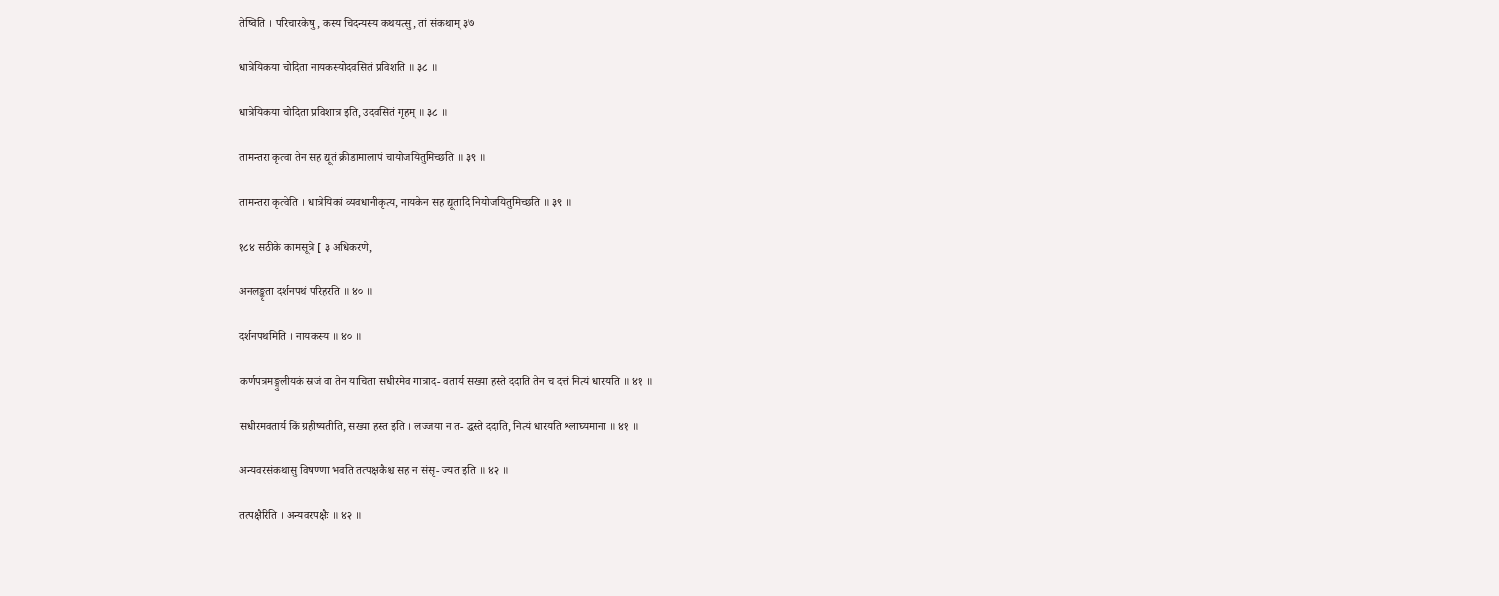तेष्विति । परिचारकेषु, कस्य चिदन्यस्य कथयत्सु, तां संकथाम् ३७

धात्रेयिकया चोदिता नायकस्योदवसितं प्रविशति ॥ ३८ ॥

धात्रेयिकया चोदिता प्रविशात्र इति, उदवसितं गृहम् ॥ ३८ ॥

तामन्तरा कृत्वा तेन सह द्यूतं क्रीडामालापं चायोजयितुमिच्छति ॥ ३९ ॥

तामन्तरा कृत्वेति । धात्रेयिकां व्यवधानीकृत्य, नायकेन सह द्यूतादि नियोजयितुमिच्छति ॥ ३९ ॥

१८४ सठीके कामसूत्रे [ ३ अधिकरणे,

अनलङ्कृता दर्शनपथं परिहरति ॥ ४० ॥

दर्शनपथमिति । नायकस्य ॥ ४० ॥

कर्णपत्रमङ्गुलीयकं स्रजं वा तेन याचिता सधीरमेव गात्राद- वतार्य सख्या हस्ते ददाति तेन च दत्तं नित्यं धारयति ॥ ४१ ॥

सधीरमवतार्य किं ग्रहीष्यतीति, सख्या हस्त इति । लज्जया न त- द्धस्ते ददाति, नित्यं धारयति श्लाघ्यमाना ॥ ४१ ॥

अन्यवरसंकथासु विषण्णा भवति तत्पक्षकैश्च सह न संसृ- ज्यत इति ॥ ४२ ॥

तत्पक्षैरिति । अन्यवरपक्षैः ॥ ४२ ॥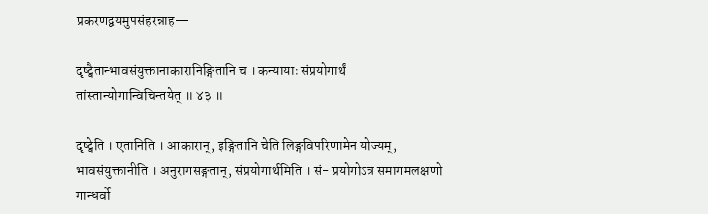प्रकरणद्वयमुपसंहरन्नाह—

दृष्ट्वैतान्भावसंयुक्तानाकारानिङ्गितानि च । कन्यायाः संप्रयोगार्थं तांस्तान्योगान्विचिन्तयेत् ॥ ४३ ॥

दृष्ट्वेति । एतानिति । आकारान्, इङ्गितानि चेति लिङ्गविपरिणामेन योज्यम्, भावसंयुक्तानीति । अनुरागसङ्गतान्, संप्रयोगार्थमिति । सं- प्रयोगोऽत्र समागमलक्षणो गान्धर्वो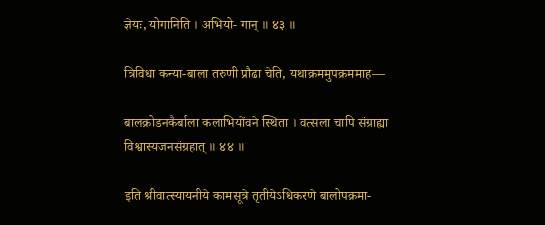ज्ञेयः, योगानिति । अभियो- गान् ॥ ४३ ॥

त्रिविधा कन्या-बाला तरुणी प्रौढा चेति, यथाक्रममुपक्रममाह—

बालक्रोडनकैर्बाला कलाभियोंवने स्थिता । वत्सला चापि संग्राह्या विश्वास्यजनसंग्रहात् ॥ ४४ ॥

इति श्रीवात्स्यायनीये कामसूत्रे तृतीयेऽधिकरणे बालोपक्रमा-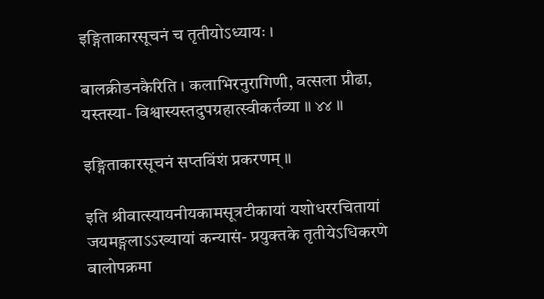इङ्गिताकारसूचनं च तृतीयोऽध्यायः ।

बालक्रीडनकैरिति । कलाभिरनुरागिणी, वत्सला प्रौढा, यस्तस्या- विश्वास्यस्तदुपग्रहात्स्वीकर्तव्या ॥ ४४ ॥

इङ्गिताकारसूचनं सप्तविंशं प्रकरणम् ॥

इति श्रीवात्स्यायनीयकामसूत्रटीकायां यशोधररचितायां जयमङ्गलाऽऽख्यायां कन्यासं- प्रयुक्तके तृतीयेऽधिकरणे बालोपक्रमा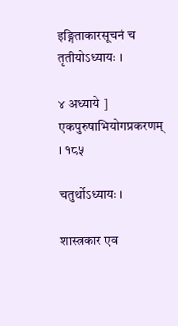इङ्गिताकारसूचनं च तृतीयोऽध्यायः ।

४ अध्याये ] एकपुरुषाभियोगप्रकरणम् । १८५

चतुर्थोऽध्यायः ।

शास्त्रकार एव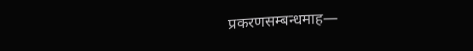प्रकरणसम्बन्धमाह—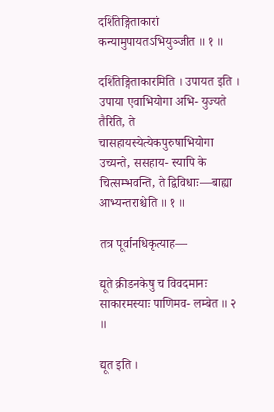दर्शितेङ्गिताकारां कन्यामुपायतऽभियुञ्जीत ॥ १ ॥

दर्शितेङ्गिताकारमिति । उपायत इति । उपाया एवाभियोगा अभि- युज्यते तैरिति, ते चासहायस्येत्येकपुरुषाभियोगा उच्यन्ते, ससहाय- स्यापि के चित्सम्भवन्ति, ते द्विविधाः—बाह्या आभ्यन्तराश्चेति ॥ १ ॥

तत्र पूर्वानधिकृत्याह—

द्यूते क्रीडनकेषु च विवदमानः साकारमस्याः पाणिमव- लम्बेत ॥ २ ॥

द्यूत इति ।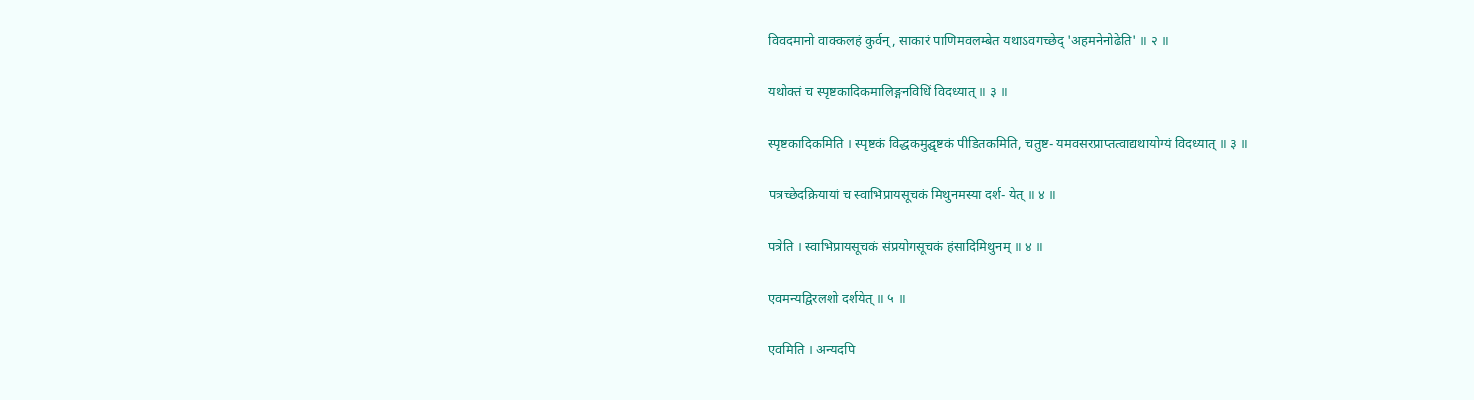विवदमानो वाक्कलहं कुर्वन्, साकारं पाणिमवलम्बेत यथाऽवगच्छेद् 'अहमनेनोढेति' ॥ २ ॥

यथोक्तं च स्पृष्टकादिकमालिङ्गनविधिं विदध्यात् ॥ ३ ॥

स्पृष्टकादिकमिति । स्पृष्टकं विद्धकमुद्घृष्टकं पीडितकमिति, चतुष्ट- यमवसरप्राप्तत्वाद्यथायोग्यं विदध्यात् ॥ ३ ॥

पत्रच्छेदक्रियायां च स्वाभिप्रायसूचकं मिथुनमस्या दर्श- येत् ॥ ४ ॥

पत्रेति । स्वाभिप्रायसूचकं संप्रयोगसूचकं हंसादिमिथुनम् ॥ ४ ॥

एवमन्यद्विरलशो दर्शयेत् ॥ ५ ॥

एवमिति । अन्यदपि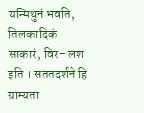यन्मिथुनं भवति, तिलकादिकं साकारं, विर- लश इति । सततदर्शने हि ग्राम्यता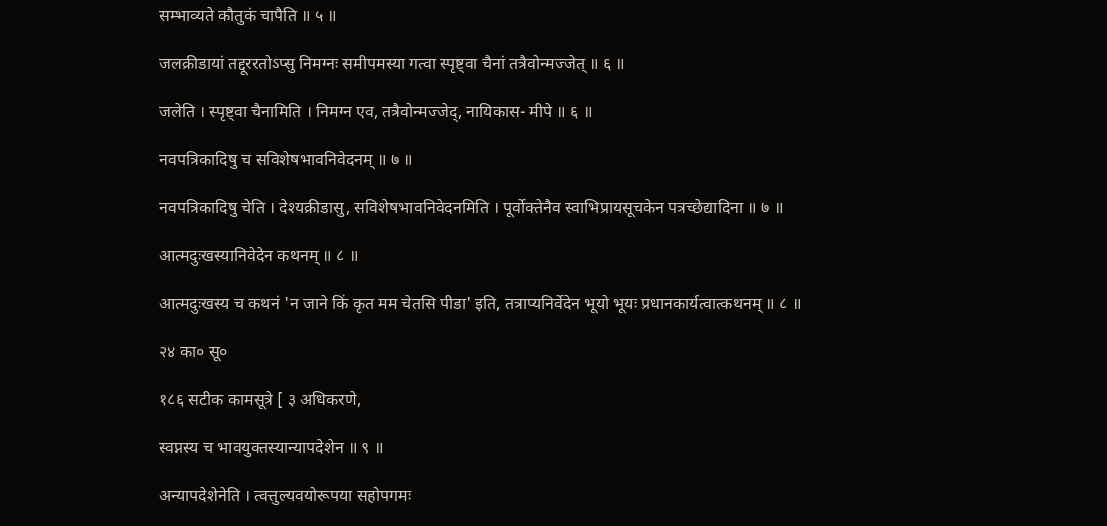सम्भाव्यते कौतुकं चापैति ॥ ५ ॥

जलक्रीडायां तद्दूररतोऽप्सु निमग्नः समीपमस्या गत्वा स्पृष्ट्वा चैनां तत्रैवोन्मज्जेत् ॥ ६ ॥

जलेति । स्पृष्ट्वा चैनामिति । निमग्न एव, तत्रैवोन्मज्जेद्, नायिकास- मीपे ॥ ६ ॥

नवपत्रिकादिषु च सविशेषभावनिवेदनम् ॥ ७ ॥

नवपत्रिकादिषु चेति । देश्यक्रीडासु, सविशेषभावनिवेदनमिति । पूर्वोक्तेनैव स्वाभिप्रायसूचकेन पत्रच्छेद्यादिना ॥ ७ ॥

आत्मदुःखस्यानिवेदेन कथनम् ॥ ८ ॥

आत्मदुःखस्य च कथनं 'न जाने किं कृत मम चेतसि पीडा' इति, तत्राप्यनिर्वेदेन भूयो भूयः प्रधानकार्यत्वात्कथनम् ॥ ८ ॥

२४ का० सू०

१८६ सटीक कामसूत्रे [ ३ अधिकरणे,

स्वप्नस्य च भावयुक्तस्यान्यापदेशेन ॥ ९ ॥

अन्यापदेशेनेति । त्वत्तुल्यवयोरूपया सहोपगमः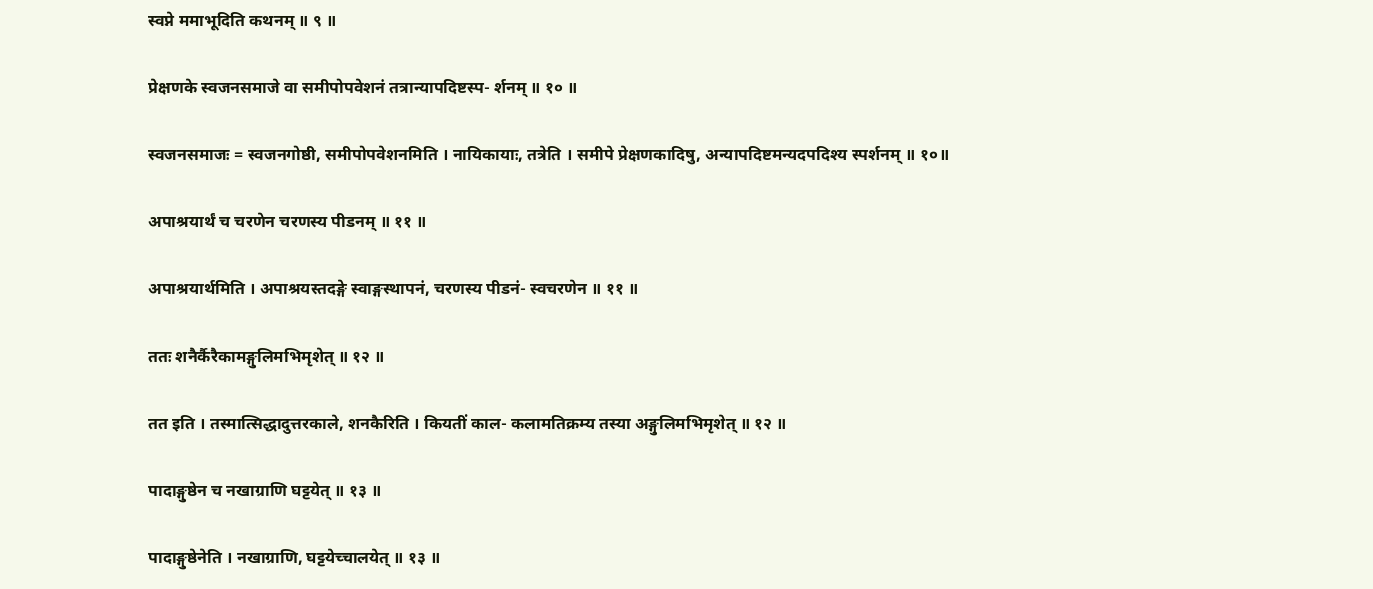स्वप्ने ममाभूदिति कथनम् ॥ ९ ॥

प्रेक्षणके स्वजनसमाजे वा समीपोपवेशनं तत्रान्यापदिष्टस्प- र्शनम् ॥ १० ॥

स्वजनसमाजः = स्वजनगोष्ठी, समीपोपवेशनमिति । नायिकायाः, तत्रेति । समीपे प्रेक्षणकादिषु, अन्यापदिष्टमन्यदपदिश्य स्पर्शनम् ॥ १०॥

अपाश्रयार्थं च चरणेन चरणस्य पीडनम् ॥ ११ ॥

अपाश्रयार्थमिति । अपाश्रयस्तदङ्गे स्वाङ्गस्थापनं, चरणस्य पीडनं- स्वचरणेन ॥ ११ ॥

ततः शनैर्कैरैकामङ्गुलिमभिमृशेत् ॥ १२ ॥

तत इति । तस्मात्सिद्धादुत्तरकाले, शनकैरिति । कियतीं काल- कलामतिक्रम्य तस्या अङ्गुलिमभिमृशेत् ॥ १२ ॥

पादाङ्गुष्ठेन च नखाग्राणि घट्टयेत् ॥ १३ ॥

पादाङ्गुष्ठेनेति । नखाग्राणि, घट्टयेच्चालयेत् ॥ १३ ॥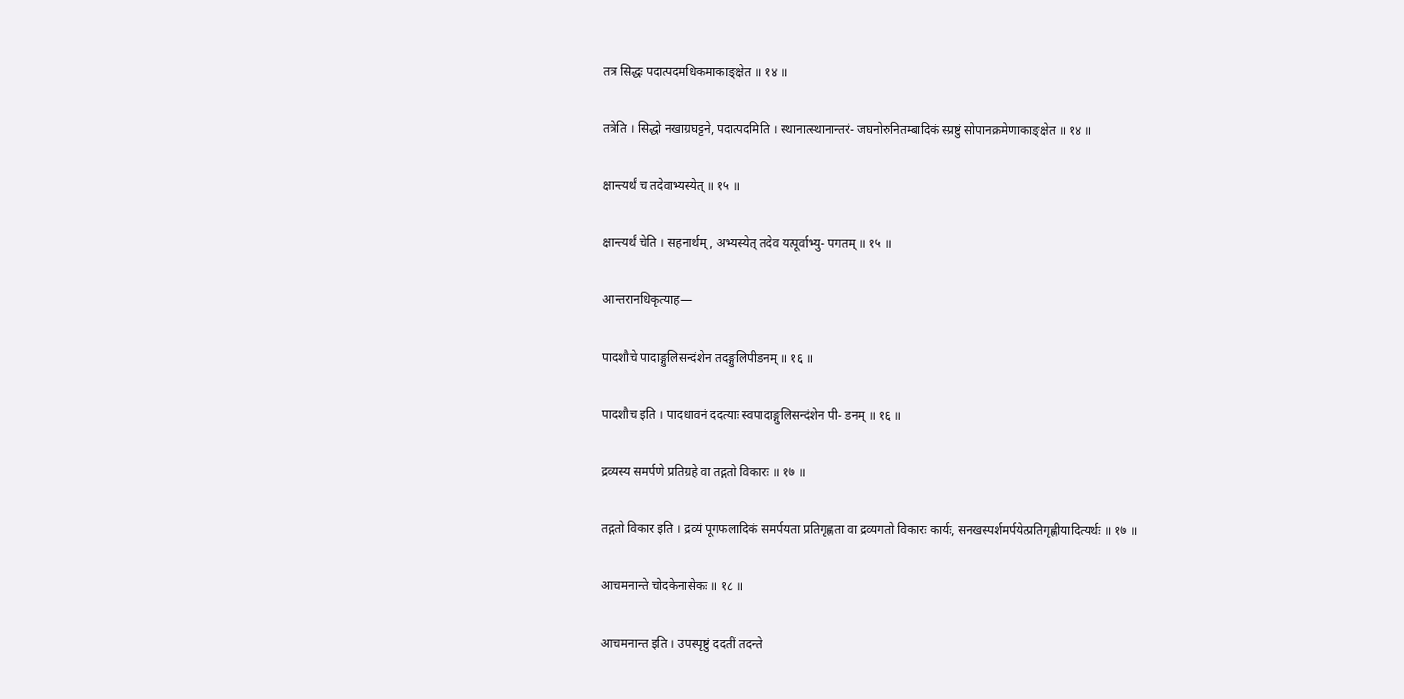तत्र सिद्धः पदात्पदमधिकमाकाङ्क्षेत ॥ १४ ॥

तत्रेति । सिद्धो नखाग्रघट्टने, पदात्पदमिति । स्थानात्स्थानान्तरं- जघनोरुनितम्बादिकं स्प्रष्टुं सोपानक्रमेणाकाङ्क्षेत ॥ १४ ॥

क्षान्त्यर्थं च तदेवाभ्यस्येत् ॥ १५ ॥

क्षान्त्यर्थं चेति । सहनार्थम्, अभ्यस्येत् तदेव यत्पूर्वाभ्यु- पगतम् ॥ १५ ॥

आन्तरानधिकृत्याह—

पादशौचे पादाङ्गुलिसन्दंशेन तदङ्गुलिपीडनम् ॥ १६ ॥

पादशौच इति । पादधावनं ददत्याः स्वपादाङ्गुलिसन्दंशेन पी- डनम् ॥ १६ ॥

द्रव्यस्य समर्पणे प्रतिग्रहे वा तद्गतो विकारः ॥ १७ ॥

तद्गतो विकार इति । द्रव्यं पूगफलादिकं समर्पयता प्रतिगृह्णता वा द्रव्यगतो विकारः कार्यः, सनखस्पर्शमर्पयेत्प्रतिगृह्णीयादित्यर्थः ॥ १७ ॥

आचमनान्ते चोदकेनासेकः ॥ १८ ॥

आचमनान्त इति । उपस्पृष्टुं ददतीं तदन्ते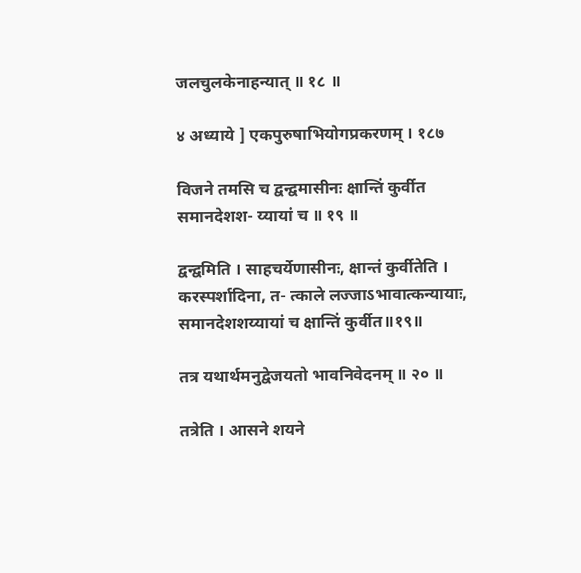जलचुलकेनाहन्यात् ॥ १८ ॥

४ अध्याये ] एकपुरुषाभियोगप्रकरणम् । १८७

विजने तमसि च द्वन्द्वमासीनः क्षान्तिं कुर्वीत समानदेशश- य्यायां च ॥ १९ ॥

द्वन्द्वमिति । साहचर्येणासीनः, क्षान्तं कुर्वीतेति । करस्पर्शादिना, त- त्काले लज्जाऽभावात्कन्यायाः, समानदेशशय्यायां च क्षान्तिं कुर्वीत॥१९॥

तत्र यथार्थमनुद्वेजयतो भावनिवेदनम् ॥ २० ॥

तत्रेति । आसने शयने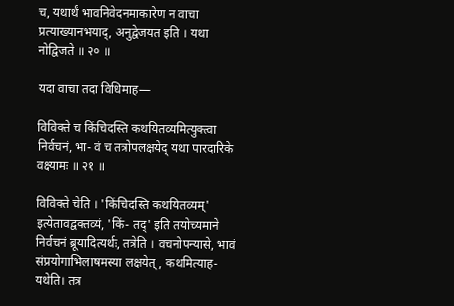च, यथार्थं भावनिवेदनमाकारेण न वाचा प्रत्याख्यानभयाद्, अनुद्वेजयत इति । यथा नोद्विजते ॥ २० ॥

यदा वाचा तदा विधिमाह—

विविक्ते च किंचिदस्ति कथयितव्यमित्युक्त्वा निर्वचनं, भा- वं च तत्रोपलक्षयेद् यथा पारदारिके वक्ष्यामः ॥ २१ ॥

विविक्ते चेति । 'किंचिदस्ति कथयितव्यम्' इत्येतावद्वक्तव्यं, 'किं- तद्' इति तयोच्यमाने निर्वचनं ब्रूयादित्यर्थः, तत्रेति । वचनोपन्यासे, भावं संप्रयोगाभिलाषमस्या लक्षयेत् , कथमित्याह-यथेति। तत्र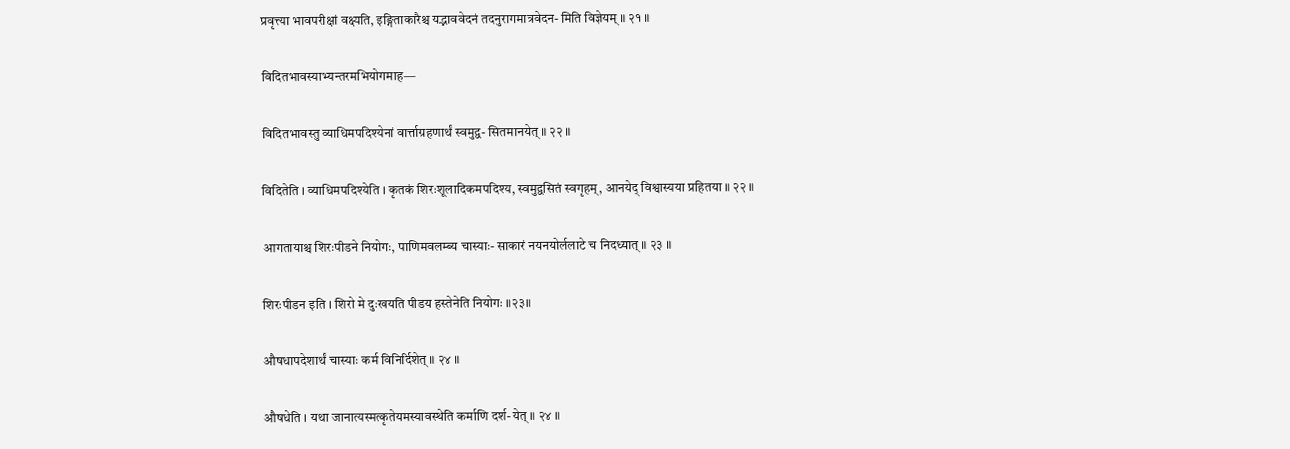प्रवृत्त्या भावपरीक्षां वक्ष्यति, इङ्गिताकारैश्च यद्भाववेदनं तदनुरागमात्रवेदन- मिति विज्ञेयम् ॥ २१ ॥

विदितभावस्याभ्यन्तरमभियोगमाह—

विदितभावस्तु व्याधिमपदिश्येनां वार्त्ताग्रहणार्थं स्वमुद्व- सितमानयेत् ॥ २२ ॥

विदितेति । व्याधिमपदिश्येति । कृतकं शिरःशूलादिकमपदिश्य, स्वमुद्वसितं स्वगृहम्, आनयेद् विश्वास्यया प्रहितया ॥ २२ ॥

आगतायाश्च शिरःपीडने नियोगः, पाणिमवलम्ब्य चास्याः- साकारं नयनयोर्ललाटे च निदध्यात् ॥ २३ ॥

शिरःपीडन इति । शिरो मे दुःखयति पीडय हस्तेनेति नियोगः ॥२३॥

औषधापदेशार्थं चास्याः कर्म विनिर्दिशेत् ॥ २४ ॥

औषधेति । यथा जानात्यस्मत्कृतेयमस्यावस्थेति कर्माणि दर्श- येत् ॥ २४ ॥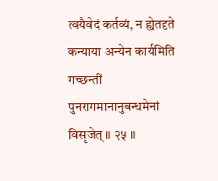त्वयैवेदं कर्तव्यं, न ह्येतदृते कन्याया अन्येन कार्यमिति गच्छन्तीं पुनरागमानानुबन्धमेनां विसृजेत् ॥ २५ ॥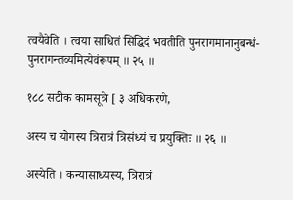त्वयैवेति । त्वया साधितं सिद्धिदं भवतीति पुनरागमानानुबन्धं- पुनरागन्तव्यमित्येवंरूपम् ॥ २५ ॥

१८८ सटीक कामसूत्रे [ ३ अधिकरणे,

अस्य च योगस्य त्रिरात्रं त्रिसंध्यं च प्रयुक्तिः ॥ २६ ॥

अस्येति । कन्यासाध्यस्य, त्रिरात्रं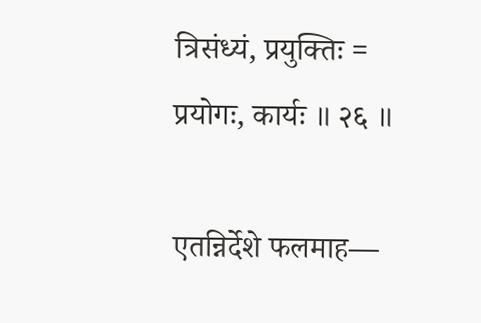त्रिसंध्यं, प्रयुक्तिः = प्रयोगः, कार्यः ॥ २६ ॥

एतन्निर्देशे फलमाह—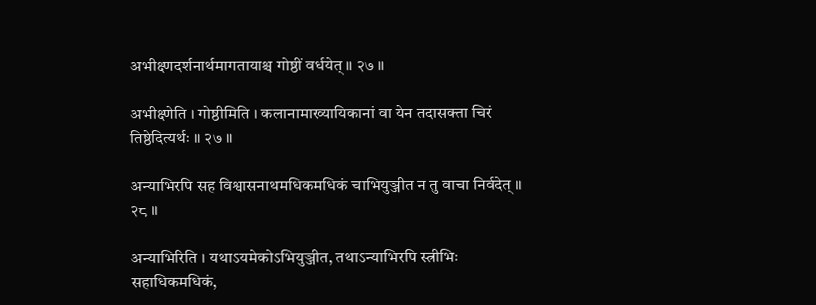अभीक्ष्णदर्शनार्थमागतायाश्च गोष्ठीं वर्धयेत् ॥ २७ ॥

अभीक्ष्णेति । गोष्ठीमिति । कलानामाख्यायिकानां वा येन तदासक्ता चिरं तिष्ठेदित्यर्थः ॥ २७ ॥

अन्याभिरपि सह विश्वासनाथमधिकमधिकं चाभियुञ्जीत न तु वाचा निर्वदेत् ॥ २८ ॥

अन्याभिरिति । यथाऽयमेकोऽभियुञ्जीत, तथाऽन्याभिरपि स्त्रीभिः सहाधिकमधिकं,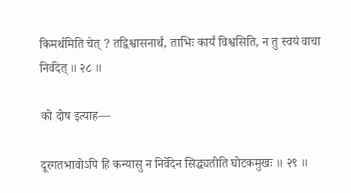किमर्थमिति चेत् ? तद्विश्वासनार्थं, ताभिः कार्यं विश्वसिति, न तु स्वयं वाचा निर्वदेत् ॥ २८ ॥

को दोष इत्याह—

दूरगतभावोऽपि हि कन्यासु न निर्वेदेन सिद्ध्यतीति घोटकमुखः ॥ २९ ॥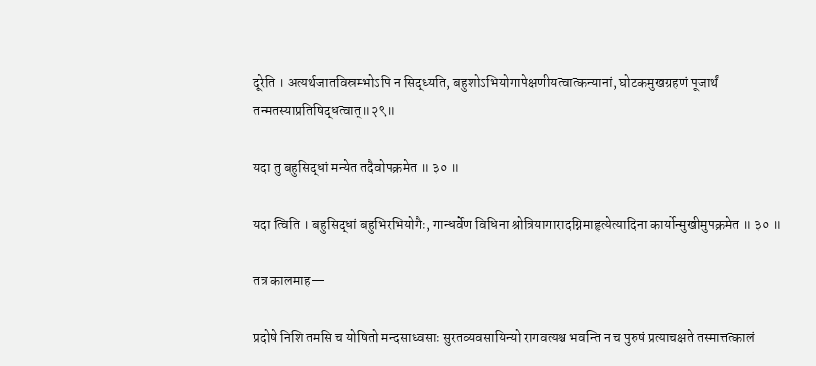दूरेति । अत्यर्थजातविस्रम्भोऽपि न सिद्ध्यति, बहुशोऽभियोगापेक्षणीयत्वात्कन्यानां, घोटकमुखग्रहणं पूजार्थं तन्मतस्याप्रतिषिद्धत्वात्॥२९॥

यदा तु बहुसिद्धां मन्येत तदैवोपक्रमेत ॥ ३० ॥

यदा त्विति । बहुसिद्धां बहुभिरभियोगैः, गान्धर्वेण विधिना श्रोत्रियागारादग्निमाहृत्येत्यादिना कार्योन्मुखीमुपक्रमेत ॥ ३० ॥

तत्र कालमाह—

प्रदोषे निशि तमसि च योषितो मन्दसाध्वसाः सुरतव्यवसायिन्यो रागवत्यश्च भवन्ति न च पुरुषं प्रत्याचक्षते तस्मात्तत्कालं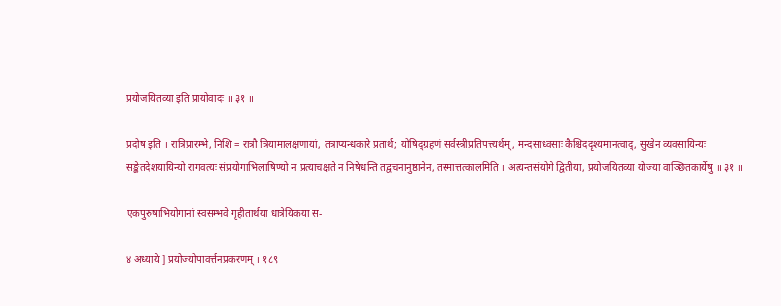प्रयोजयितव्या इति प्रायोवादः ॥ ३१ ॥

प्रदोष इति । रात्रिप्रारम्भे, निशि = रात्रौ त्रियामालक्षणायां, तत्राप्यन्धकारे प्रतार्थ; योषिद्ग्रहणं सर्वस्त्रीप्रतिपत्त्यर्थम्, मन्दसाध्वसाः कैश्चिददृश्यमानत्वाद्, सुखेन व्यवसायिन्यः सङ्केतदेशयायिन्यो रागवत्यः संप्रयोगाभिलाषिण्यो न प्रत्याचक्षते न निषेधन्ति तद्वचनानुष्ठानेन, तस्मात्तत्कालमिति । अत्यन्तसंयोगे द्वितीया, प्रयोजयितव्या योज्या वाञ्छितकार्येषु ॥ ३१ ॥

एकपुरुषाभियोगानां स्वसम्भवे गृहीतार्थया धात्रेयिकया स-

४ अध्याये ] प्रयोज्योपावर्त्तनप्रकरणम् । १८९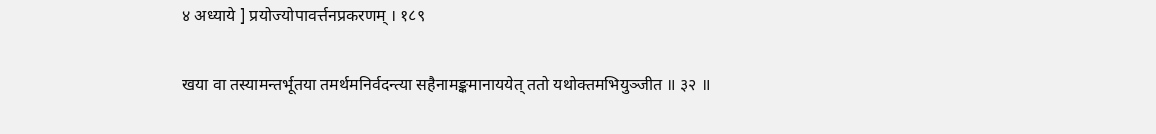४ अध्याये ] प्रयोज्योपावर्त्तनप्रकरणम् । १८९

खया वा तस्यामन्तर्भूतया तमर्थमनिर्वदन्त्या सहैनामङ्कमानाययेत् ततो यथोक्तमभियुञ्जीत ॥ ३२ ॥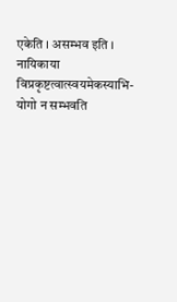एकेति । असम्भव इति । नायिकाया विप्रकृष्टत्वात्स्वयमेकस्याभि- योगो न सम्भवति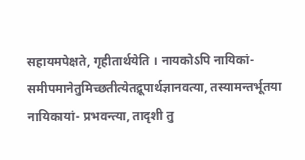सहायमपेक्षते, गृहीतार्थयेति । नायकोऽपि नायिकां- समीपमानेतुमिच्छतीत्येतद्रूपार्थज्ञानवत्या, तस्यामन्तर्भूतया नायिकायां- प्रभवन्त्या, तादृशी तु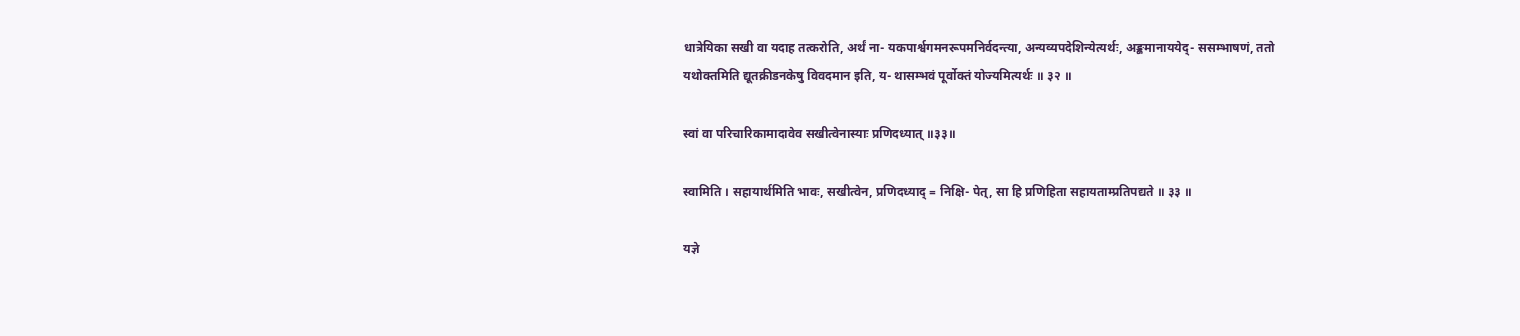धात्रेयिका सखी वा यदाह तत्करोति, अर्थं ना- यकपार्श्वगमनरूपमनिर्वदन्त्या, अन्यव्यपदेशिन्येत्यर्थः, अङ्कमानाययेद्- ससम्भाषणं, ततो यथोक्तमिति द्यूतक्रीडनकेषु विवदमान इति, य- थासम्भवं पूर्वोक्तं योज्यमित्यर्थः ॥ ३२ ॥

स्वां वा परिचारिकामादावेव सखीत्वेनास्याः प्रणिदध्यात् ॥३३॥

स्वामिति । सहायार्थमिति भावः, सखीत्वेन, प्रणिदध्याद् = निक्षि- पेत्, सा हि प्रणिहिता सहायताम्प्रतिपद्यते ॥ ३३ ॥

यज्ञे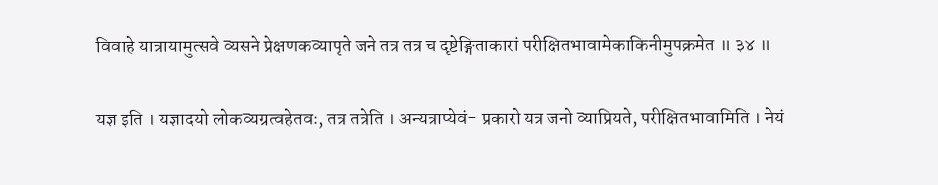विवाहे यात्रायामुत्सवे व्यसने प्रेक्षणकव्यापृते जने तत्र तत्र च दृष्टेङ्गिताकारां परीक्षितभावामेकाकिनीमुपक्रमेत ॥ ३४ ॥

यज्ञ इति । यज्ञादयो लोकव्यग्रत्वहेतवः, तत्र तत्रेति । अन्यत्राप्येवं- प्रकारो यत्र जनो व्याप्रियते, परीक्षितभावामिति । नेयं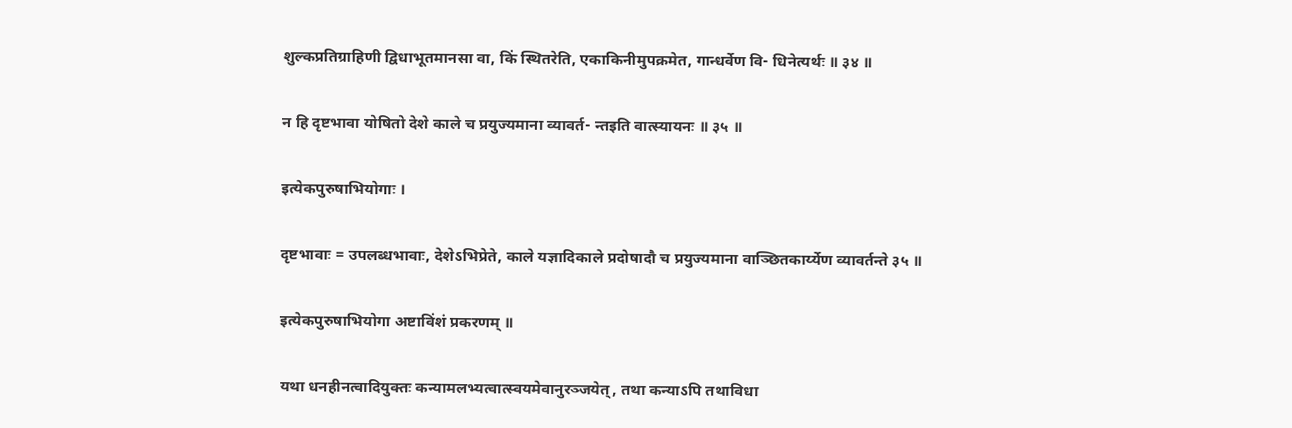शुल्कप्रतिग्राहिणी द्विधाभूतमानसा वा, किं स्थितरेति, एकाकिनीमुपक्रमेत, गान्धर्वेण वि- धिनेत्यर्थः ॥ ३४ ॥

न हि दृष्टभावा योषितो देशे काले च प्रयुज्यमाना व्यावर्त- न्तइति वात्स्यायनः ॥ ३५ ॥

इत्येकपुरुषाभियोगाः ।

दृष्टभावाः = उपलब्धभावाः, देशेऽभिप्रेते, काले यज्ञादिकाले प्रदोषादौ च प्रयुज्यमाना वाञ्छितकार्य्येण व्यावर्तन्ते ३५ ॥

इत्येकपुरुषाभियोगा अष्टाविंशं प्रकरणम् ॥

यथा धनहीनत्वादियुक्तः कन्यामलभ्यत्वात्स्वयमेवानुरञ्जयेत्, तथा कन्याऽपि तथाविधा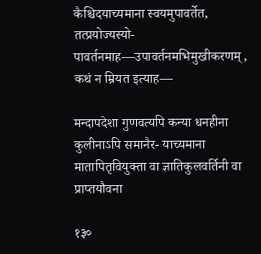कैश्चिदयाच्यमाना स्वयमुपावर्तेत, तत्प्रयोज्यस्यो- पावर्तनमाह—उपावर्तनमभिमुखीकरणम्, कथं न म्रियत इत्याह—

मन्दापदेशा गुणवत्यपि कन्या धनहीना कुलीनाऽपि समानैर- याच्यमाना मातापितृवियुक्ता वा ज्ञातिकुलवर्तिनी वा प्राप्तयौवना

१३०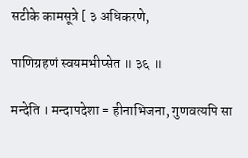सटीके कामसूत्रे [ ३ अधिकरणे,

पाणिग्रहणं स्वयमभीप्सेत ॥ ३६ ॥

मन्देति । मन्दापदेशा = हीनाभिजना, गुणवत्यपि सा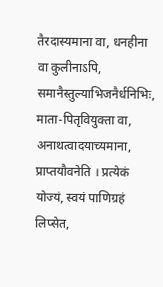तैरदास्यमाना वा, धनहीना वा कुलीनाऽपि, समानैस्तुल्याभिजनैर्धनिभिः, माता-पितृवियुक्ता वा, अनाथत्वादयाच्यमाना, प्राप्तयौवनेति । प्रत्येकं योज्यं, स्वयं पाणिग्रहं लिप्सेत,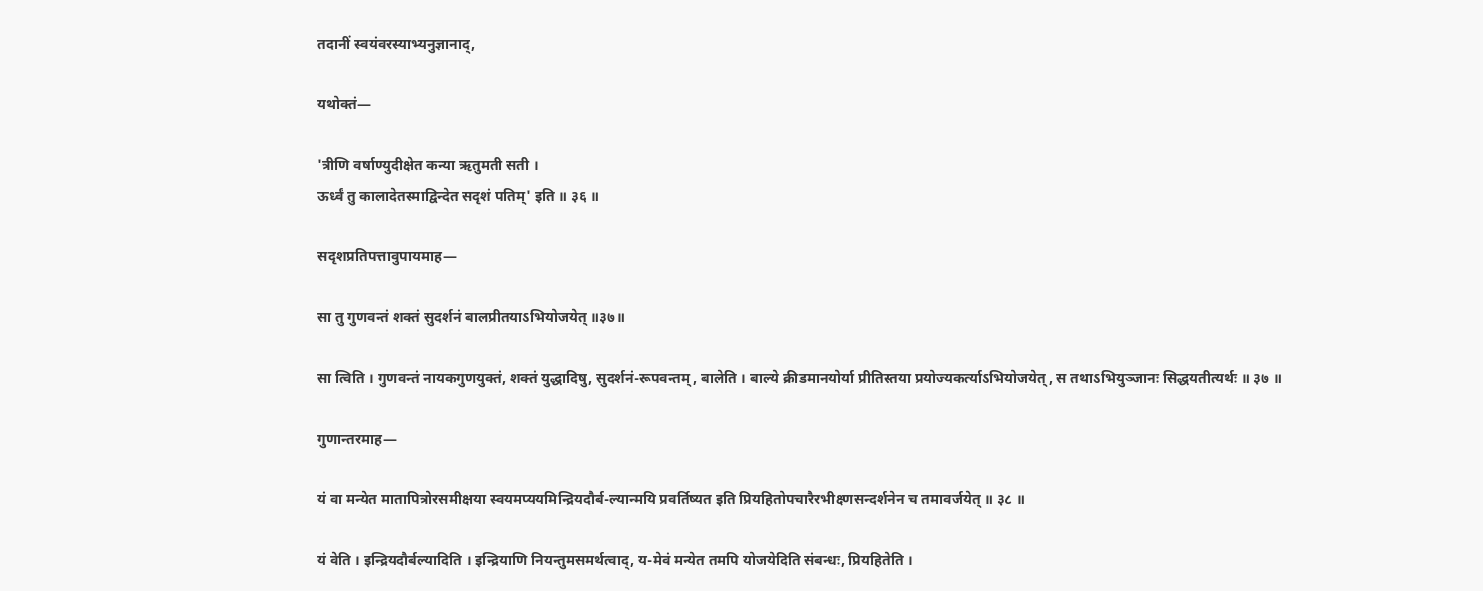तदानीं स्वयंवरस्याभ्यनुज्ञानाद्,

यथोक्तं—

'त्रीणि वर्षाण्युदीक्षेत कन्या ऋतुमती सती ।
ऊर्ध्वं तु कालादेतस्माद्विन्देत सदृशं पतिम्' इति ॥ ३६ ॥

सदृशप्रतिपत्तावुपायमाह—

सा तु गुणवन्तं शक्तं सुदर्शनं बालप्रीतयाऽभियोजयेत् ॥३७॥

सा त्विति । गुणवन्तं नायकगुणयुक्तं, शक्तं युद्धादिषु, सुदर्शनं-रूपवन्तम्, बालेति । बाल्ये क्रीडमानयोर्या प्रीतिस्तया प्रयोज्यकर्त्याऽभियोजयेत्, स तथाऽभियुञ्जानः सिद्धयतीत्यर्थः ॥ ३७ ॥

गुणान्तरमाह—

यं वा मन्येत मातापित्रोरसमीक्षया स्वयमप्ययमिन्द्रियदौर्ब-ल्यान्मयि प्रवर्तिष्यत इति प्रियहितोपचारैरभीक्ष्णसन्दर्शनेन च तमावर्जयेत् ॥ ३८ ॥

यं वेति । इन्द्रियदौर्बल्यादिति । इन्द्रियाणि नियन्तुमसमर्थत्वाद्, य-मेवं मन्येत तमपि योजयेदिति संबन्धः, प्रियहितेति ।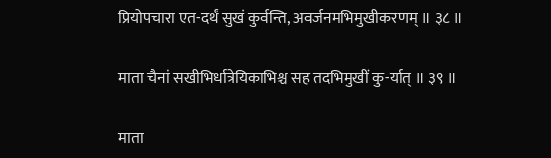प्रियोपचारा एत-दर्थं सुखं कुर्वन्ति, अवर्जनमभिमुखीकरणम् ॥ ३८ ॥

माता चैनां सखीभिर्धात्रेयिकाभिश्च सह तदभिमुखीं कु-र्यात् ॥ ३९ ॥

माता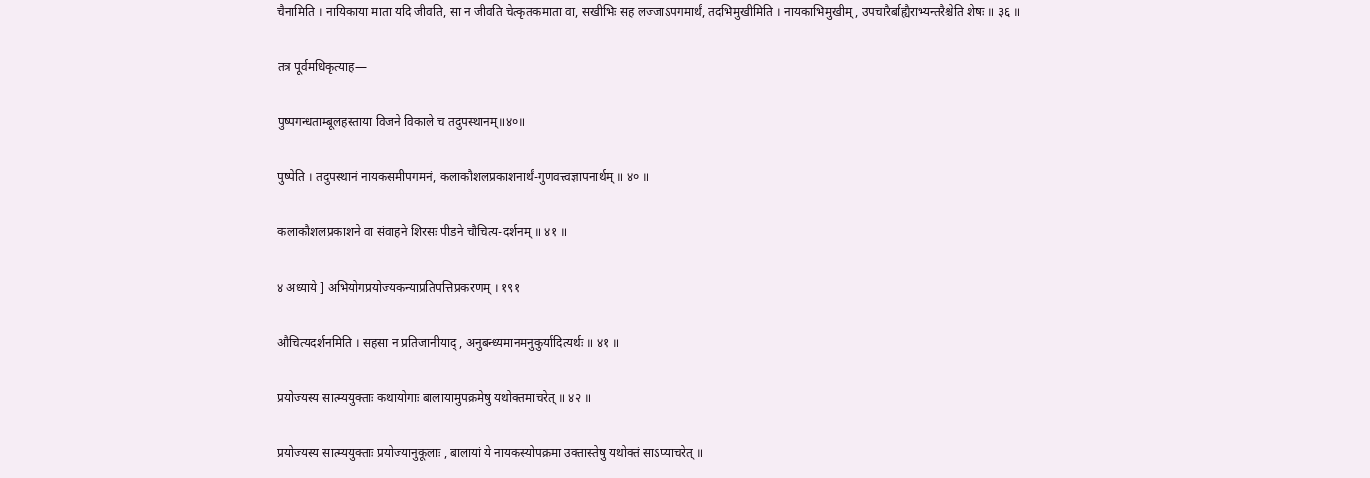चैनामिति । नायिकाया माता यदि जीवति, सा न जीवति चेत्कृतकमाता वा, सखीभिः सह लज्जाऽपगमार्थं, तदभिमुखीमिति । नायकाभिमुखीम्, उपचारैर्बाह्यैराभ्यन्तरैश्चेति शेषः ॥ ३६ ॥

तत्र पूर्वमधिकृत्याह—

पुष्पगन्धताम्बूलहस्ताया विजने विकाले च तदुपस्थानम्॥४०॥

पुष्पेति । तदुपस्थानं नायकसमीपगमनं, कलाकौशलप्रकाशनार्थं-गुणवत्त्वज्ञापनार्थम् ॥ ४० ॥

कलाकौशलप्रकाशने वा संवाहने शिरसः पीडने चौचित्य-दर्शनम् ॥ ४१ ॥

४ अध्याये ] अभियोगप्रयोज्यकन्याप्रतिपत्तिप्रकरणम् । १९१

औचित्यदर्शनमिति । सहसा न प्रतिजानीयाद् , अनुबन्ध्यमानमनुकुर्यादित्यर्थः ॥ ४१ ॥

प्रयोज्यस्य सात्म्ययुक्ताः कथायोगाः बालायामुपक्रमेषु यथोक्तमाचरेत् ॥ ४२ ॥

प्रयोज्यस्य सात्म्ययुक्ताः प्रयोज्यानुकूलाः , बालायां ये नायकस्योपक्रमा उक्तास्तेषु यथोक्तं साऽप्याचरेत् ॥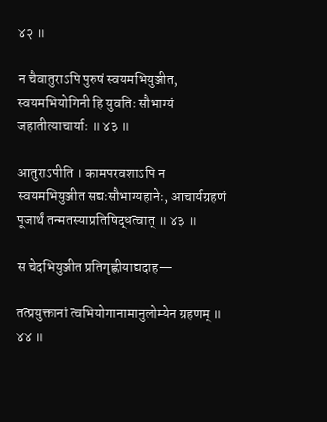४२ ॥

न चैवातुराऽपि पुरुषं स्वयमभियुञ्जीत, स्वयमभियोगिनी हि युवतिः सौभाग्यं जहातीत्याचार्याः ॥ ४३ ॥

आतुराऽपीति । कामपरवशाऽपि न स्वयमभियुञ्जीत सद्यःसौभाग्यहानेः, आचार्यग्रहणं पूजार्थं तन्मतस्याप्रतिषिद्धत्वात् ॥ ४३ ॥

स चेदभियुञ्जीत प्रतिगृह्णीयाद्यदाह—

तत्प्रयुक्तानां त्वभियोगानामानुलोम्येन ग्रहणम् ॥ ४४ ॥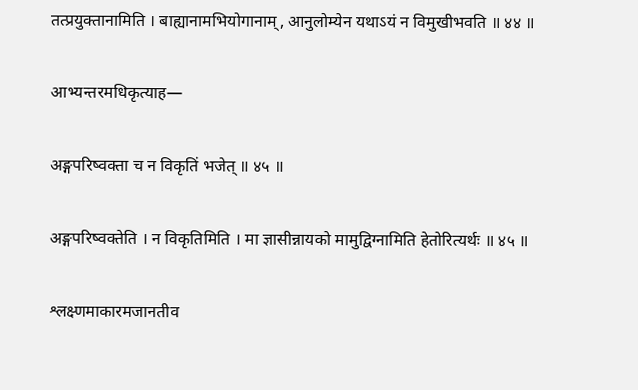तत्प्रयुक्तानामिति । बाह्यानामभियोगानाम्, आनुलोम्येन यथाऽयं न विमुखीभवति ॥ ४४ ॥

आभ्यन्तरमधिकृत्याह—

अङ्गपरिष्वक्ता च न विकृतिं भजेत् ॥ ४५ ॥

अङ्गपरिष्वक्तेति । न विकृतिमिति । मा ज्ञासीन्नायको मामुद्विग्नामिति हेतोरित्यर्थः ॥ ४५ ॥

श्लक्ष्णमाकारमजानतीव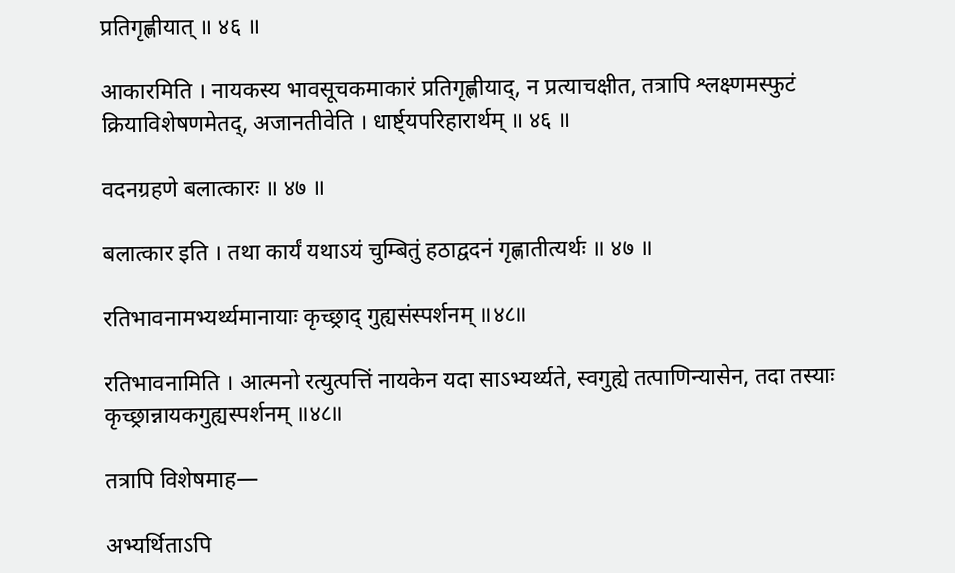प्रतिगृह्णीयात् ॥ ४६ ॥

आकारमिति । नायकस्य भावसूचकमाकारं प्रतिगृह्णीयाद्, न प्रत्याचक्षीत, तत्रापि श्लक्ष्णमस्फुटं क्रियाविशेषणमेतद्, अजानतीवेति । धार्ष्ट्यपरिहारार्थम् ॥ ४६ ॥

वदनग्रहणे बलात्कारः ॥ ४७ ॥

बलात्कार इति । तथा कार्यं यथाऽयं चुम्बितुं हठाद्वदनं गृह्णातीत्यर्थः ॥ ४७ ॥

रतिभावनामभ्यर्थ्यमानायाः कृच्छ्राद् गुह्यसंस्पर्शनम् ॥४८॥

रतिभावनामिति । आत्मनो रत्युत्पत्तिं नायकेन यदा साऽभ्यर्थ्यते, स्वगुह्ये तत्पाणिन्यासेन, तदा तस्याः कृच्छ्रान्नायकगुह्यस्पर्शनम् ॥४८॥

तत्रापि विशेषमाह—

अभ्यर्थिताऽपि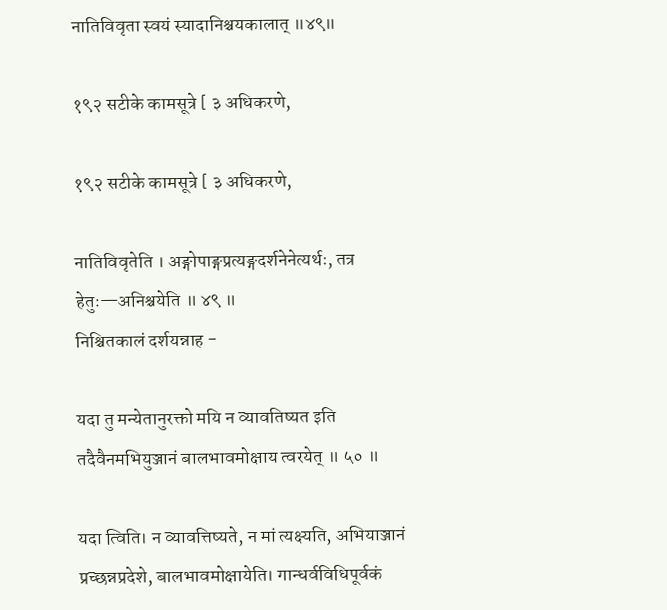नातिविवृता स्वयं स्यादानिश्चयकालात् ॥४९॥

१९२ सटीके कामसूत्रे [ ३ अधिकरणे,

१९२ सटीके कामसूत्रे [ ३ अधिकरणे,

नातिविवृतेति । अङ्गोपाङ्गप्रत्यङ्गदर्शनेनेत्यर्थः, तत्र हेतुः—अनिश्चयेति ॥ ४९ ॥
निश्चितकालं दर्शयन्नाह -

यदा तु मन्येतानुरक्तो मयि न व्यावतिष्यत इति तदैवैनमभियुञ्जानं बालभावमोक्षाय त्वरयेत् ॥ ५० ॥

यदा त्विति। न व्यावत्तिष्यते, न मां त्यक्ष्यति, अभियाञ्जानं प्रच्छन्नप्रदेशे, बालभावमोक्षायेति। गान्धर्वविधिपूर्वकं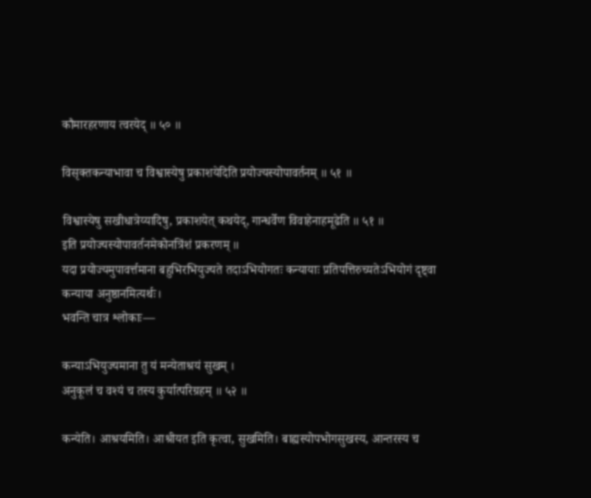कौमारहरणाय त्वरयेद् ॥ ५० ॥

विसृक्तकन्याभावा च विश्वास्येषु प्रकाशयेदिति प्रयोज्यस्योपावर्तनम् ॥ ५१ ॥

विश्वास्येषु सखीधात्रेय्यादिषु, प्रकाशयेत् कथयेद्, गान्धर्वेण विवाहेनाहमूढेति ॥ ५१ ॥
इति प्रयोज्यस्योपावर्तनमेकोनत्रिंशं प्रकरणम् ॥
यदा प्रयोज्यमुपावर्त्तमाना बहुभिरभियुज्यते तदाऽभियोगतः कन्यायाः प्रतिपत्तिरुच्यतेऽभियोगं दृष्ट्वा कन्याया अनुष्ठानमित्यर्थः।
भवन्ति चात्र श्लोकाः—

कन्याऽभियुज्यमाना तु यं मन्येताश्रयं सुखम् ।
अनुकूलं च वश्यं च तस्य कुर्यात्परिग्रहम् ॥ ५२ ॥

कन्येति। आश्रयमिति। आश्रीयत इति कृत्वा, सुखमिति। बाह्यस्योपभोगसुखस्य, आन्तरस्य च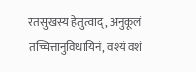रतसुखस्य हेतुत्वाद्, अनुकूलं तच्चित्तानुविधायिनं, वश्यं वशं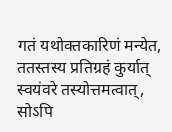गतं यथोक्तकारिणं मन्येत, ततस्तस्य प्रतिग्रहं कुर्यात् स्वयंवरे तस्योत्तमत्वात्, सोऽपि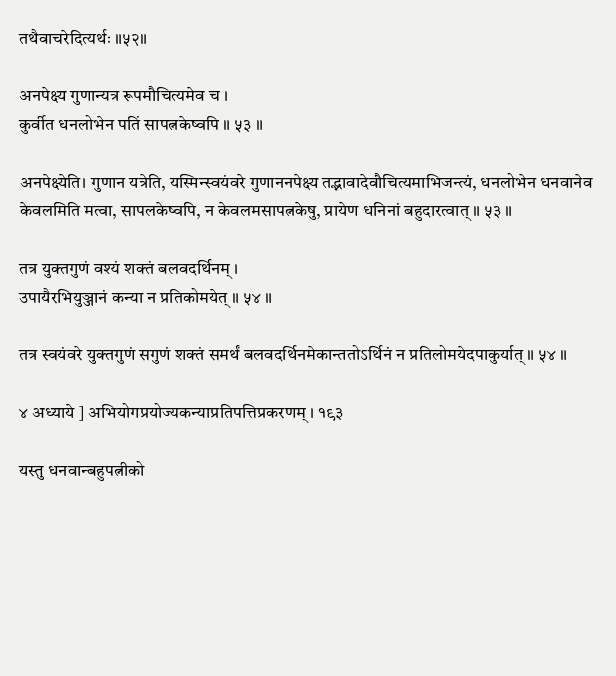तथैवाचरेदित्यर्थः ॥५२॥

अनपेक्ष्य गुणान्यत्र रूपमौचित्यमेव च ।
कुर्वीत धनलोभेन पतिं सापत्नकेष्वपि ॥ ५३ ॥

अनपेक्ष्येति। गुणान यत्रेति, यस्मिन्स्वयंवरे गुणाननपेक्ष्य तद्भावादेवौचित्यमाभिजन्त्यं, धनलोभेन धनवानेव केवलमिति मत्वा, सापलकेष्वपि, न केवलमसापत्नकेषु, प्रायेण धनिनां बहुदारत्वात् ॥ ५३ ॥

तत्र युक्तगुणं वश्यं शक्तं बलवदर्थिनम् ।
उपायैरभियुञ्जानं कन्या न प्रतिकोमयेत् ॥ ५४ ॥

तत्र स्वयंवरे युक्तगुणं सगुणं शक्तं समर्थं बलवदर्थिनमेकान्ततोऽर्थिनं न प्रतिलोमयेदपाकुर्यात् ॥ ५४ ॥

४ अध्याये ] अभियोगप्रयोज्यकन्याप्रतिपत्तिप्रकरणम् । १९३

यस्तु धनवान्बहुपत्नीको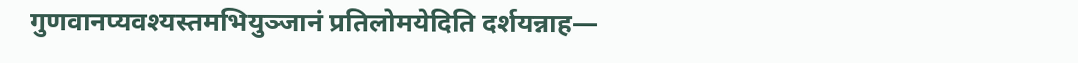गुणवानप्यवश्यस्तमभियुञ्जानं प्रतिलोमयेदिति दर्शयन्नाह—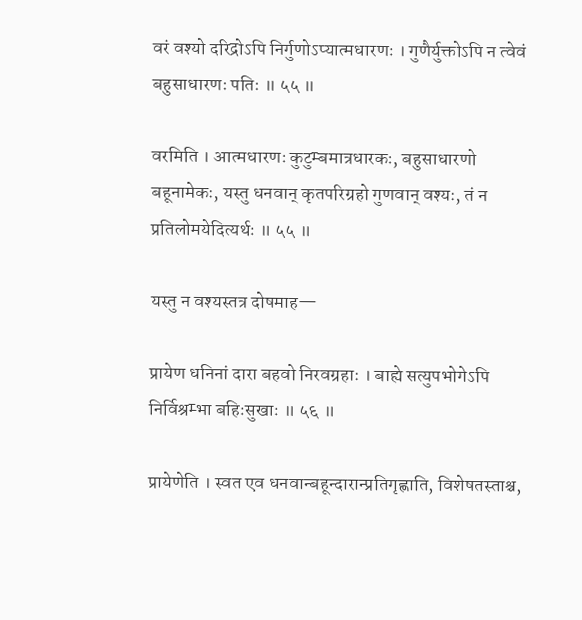वरं वश्यो दरिद्रोऽपि निर्गुणोऽप्यात्मधारणः । गुणैर्युक्तोऽपि न त्वेवं बहुसाधारणः पतिः ॥ ५५ ॥

वरमिति । आत्मधारणः कुटुम्बमात्रधारकः, बहुसाधारणो बहूनामेकः, यस्तु धनवान् कृतपरिग्रहो गुणवान् वश्यः, तं न प्रतिलोमयेदित्यर्थः ॥ ५५ ॥

यस्तु न वश्यस्तत्र दोषमाह—

प्रायेण धनिनां दारा बहवो निरवग्रहाः । बाह्ये सत्युपभोगेऽपि निर्विश्रम्भा बहिःसुखाः ॥ ५६ ॥

प्रायेणेति । स्वत एव धनवान्बहून्दारान्प्रतिगृह्णाति, विशेषतस्ताश्च,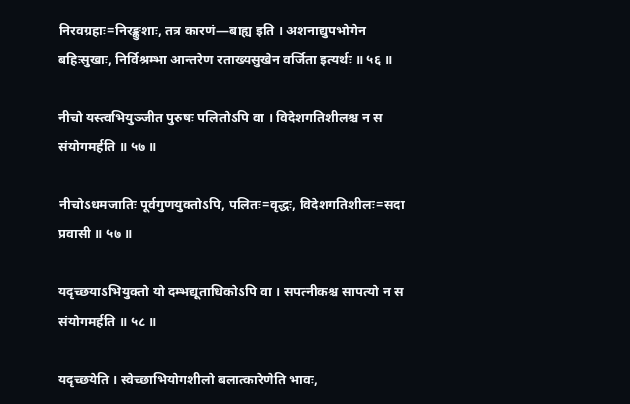निरवग्रहाः=निरङ्कुशाः, तत्र कारणं—बाह्य इति । अशनाद्युपभोगेन बहिःसुखाः, निर्विश्रम्भा आन्तरेण रताख्यसुखेन वर्जिता इत्यर्थः ॥ ५६ ॥

नीचो यस्त्वभियुञ्जीत पुरुषः पलितोऽपि वा । विदेशगतिशीलश्च न स संयोगमर्हति ॥ ५७ ॥

नीचोऽधमजातिः पूर्वगुणयुक्तोऽपि, पलितः=वृद्धः, विदेशगतिशीलः=सदा प्रवासी ॥ ५७ ॥

यदृच्छयाऽभियुक्तो यो दम्भद्यूताधिकोऽपि वा । सपत्नीकश्च सापत्यो न स संयोगमर्हति ॥ ५८ ॥

यदृच्छयेति । स्वेच्छाभियोगशीलो बलात्कारेणेति भावः,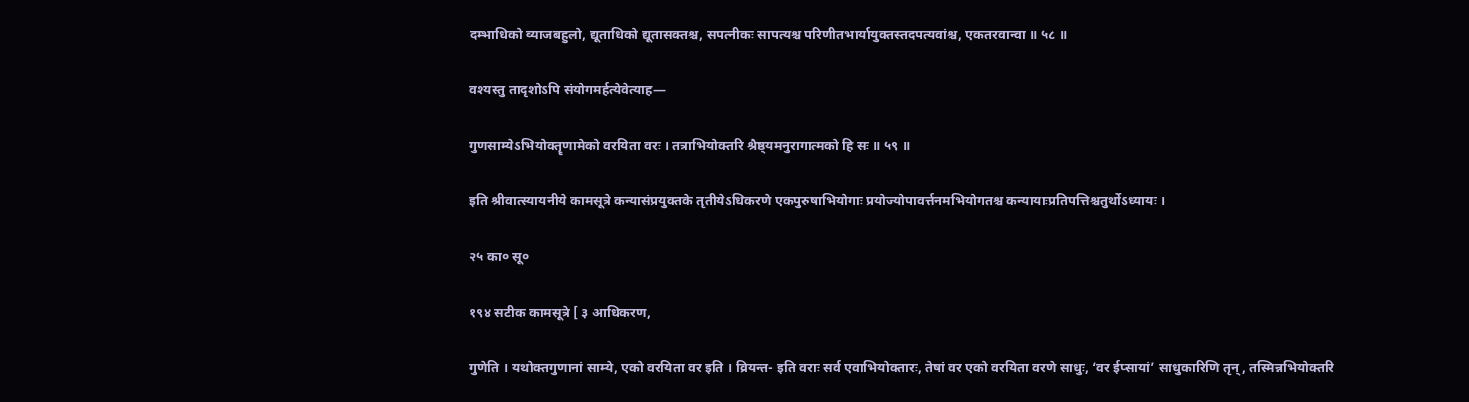दम्भाधिको व्याजबहुलो, द्यूताधिको द्यूतासक्तश्च, सपत्नीकः सापत्यश्च परिणीतभार्यायुक्तस्तदपत्यवांश्च, एकतरवान्वा ॥ ५८ ॥

वश्यस्तु तादृशोऽपि संयोगमर्हत्येवेत्याह—

गुणसाम्येऽभियोक्तॄणामेको वरयिता वरः । तत्राभियोक्तरि श्रैष्ठ्यमनुरागात्मको हि सः ॥ ५९ ॥

इति श्रीवात्स्यायनीये कामसूत्रे कन्यासंप्रयुक्तके तृतीयेऽधिकरणे एकपुरुषाभियोगाः प्रयोज्योपावर्त्तनमभियोगतश्च कन्यायाःप्रतिपत्तिश्चतुर्थोऽध्यायः ।

२५ का० सू०

१९४ सटीक कामसूत्रे [ ३ आधिकरण,

गुणेति । यथोक्तगुणानां साम्ये, एको वरयिता वर इति । व्रियन्त- इति वराः सर्व एवाभियोक्तारः, तेषां वर एको वरयिता वरणे साधुः, ‘वर ईप्सायां’ साधुकारिणि तृन्, तस्मिन्नभियोक्तरि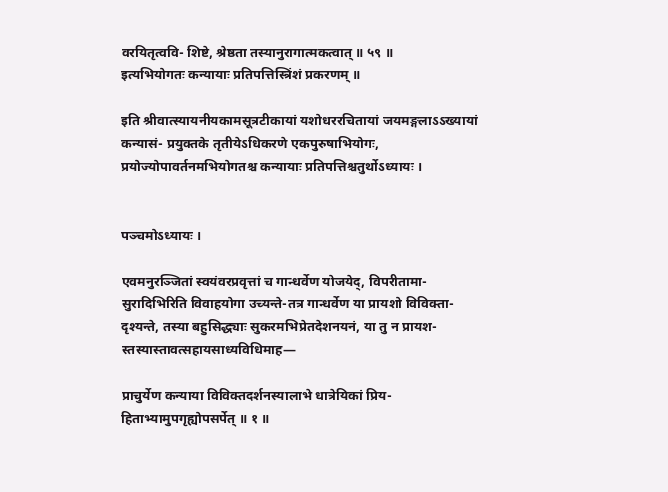वरयितृत्ववि- शिष्टे, श्रेष्ठता तस्यानुरागात्मकत्वात् ॥ ५९ ॥
इत्यभियोगतः कन्यायाः प्रतिपत्तिस्त्रिंशं प्रकरणम् ॥

इति श्रीवात्स्यायनीयकामसूत्रटीकायां यशोधररचितायां जयमङ्गलाऽऽख्यायां कन्यासं- प्रयुक्तके तृतीयेऽधिकरणे एकपुरुषाभियोगः, प्रयोज्योपावर्तनमभियोगतश्च कन्यायाः प्रतिपत्तिश्चतुर्थोऽध्यायः ।


पञ्चमोऽध्यायः ।

एवमनुरञ्जितां स्वयंवरप्रवृत्तां च गान्धर्वेण योजयेद्, विपरीतामा- सुरादिभिरिति विवाहयोगा उच्यन्ते-तत्र गान्धर्वेण या प्रायशो विविक्ता- दृश्यन्ते, तस्या बहुसिद्ध्याः सुकरमभिप्रेतदेशनयनं, या तु न प्रायश- स्तस्यास्तावत्सहायसाध्यविधिमाह—

प्राचुर्येण कन्याया विविक्तदर्शनस्यालाभे धात्रेयिकां प्रिय- हिताभ्यामुपगृह्योपसर्पेत् ॥ १ ॥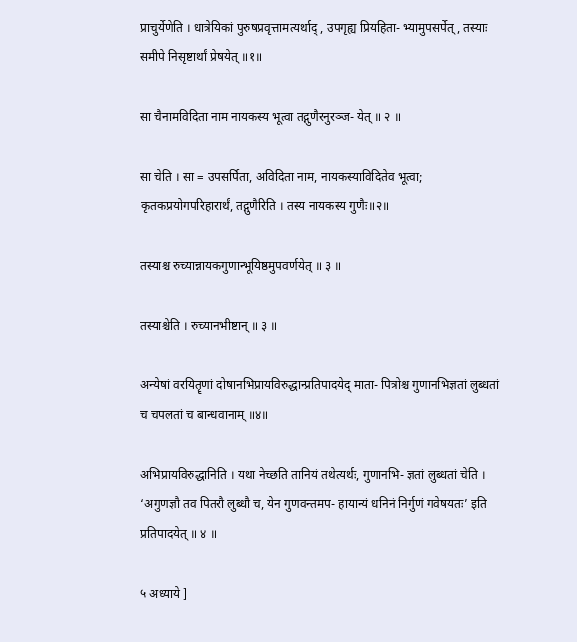प्राचुर्येणेति । धात्रेयिकां पुरुषप्रवृत्तामत्यर्थाद् , उपगृह्य प्रियहिता- भ्यामुपसर्पेत् , तस्याः समीपे निसृष्टार्थां प्रेषयेत् ॥१॥

सा चैनामविदिता नाम नायकस्य भूत्वा तद्गुणैरनुरञ्ज- येत् ॥ २ ॥

सा चेति । सा = उपसर्पिता, अविदिता नाम, नायकस्याविदितेव भूत्वा; कृतकप्रयोगपरिहारार्थं, तद्गुणैरिति । तस्य नायकस्य गुणैः॥२॥

तस्याश्च रुच्यान्नायकगुणान्भूयिष्ठमुपवर्णयेत् ॥ ३ ॥

तस्याश्चेति । रुच्यानभीष्टान् ॥ ३ ॥

अन्येषां वरयितॄणां दोषानभिप्रायविरुद्धान्प्रतिपादयेद् माता- पित्रोश्च गुणानभिज्ञतां लुब्धतां च चपलतां च बान्धवानाम् ॥४॥

अभिप्रायविरुद्धानिति । यथा नेच्छति तानियं तथेत्यर्थः, गुणानभि- ज्ञतां लुब्धतां चेति । ‘अगुणज्ञौ तव पितरौ लुब्धौ च, येन गुणवन्तमप- हायान्यं धनिनं निर्गुणं गवेषयतः’ इति प्रतिपादयेत् ॥ ४ ॥

५ अध्याये ]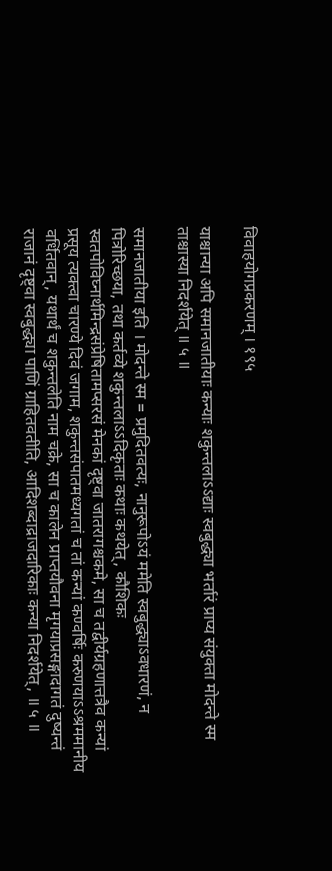विवाहयोगप्रकरणम् । १९५

याश्चान्या अपि समानजातीयाः कन्याः शकुन्तलाऽऽद्याः स्वबुद्ध्या भर्तारं प्राप्य संयुक्ता मोदन्ते स्म ताश्चास्या निदर्शयेत् ॥ ५ ॥

समानजातीया इति । मोदन्ते स्म = प्रमुदितवत्यः, नानुरूपोऽयं ममेति स्वबुद्ध्याऽवधारणं, न पित्रोरिच्छया, तथा कर्तव्ये शकुन्तलाऽऽदिकृताः कथाः कथयेत्, कौशिकः स्वतपोविघ्नार्थमिन्द्रसंप्रेषितामप्सरसं मेनकां दृष्ट्वा जातरागश्चकमे, सा च तद्वीर्यग्रहणात्तत्रैव कन्यां प्रसूय त्यक्त्वा चारण्ये दिवं जगाम, शकुन्तसंपातमध्यगतां च तां कन्यां कण्वर्षिः करुणयाऽऽश्रममानीय वर्धितवान्, यथार्थं च शकुन्तलेति नाम चक्रे, सा च कालेन प्राप्तयौवना मृगयाप्रसङ्गादागतं दुष्यन्तं राजानं दृष्ट्वा स्वबुद्ध्या पाणिं ग्राहितवतीति, आदिशब्दाद्राजदारिकाः कन्या निदर्शयेत्, ॥ ५ ॥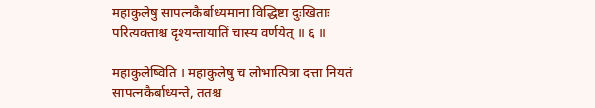महाकुलेषु सापत्नकैर्बाध्यमाना विद्धिष्टा दुःखिताः परित्यक्ताश्च दृश्यन्तायातिं चास्य वर्णयेत् ॥ ६ ॥

महाकुलेष्विति । महाकुलेषु च लोभात्पित्रा दत्ता नियतं सापत्नकैर्बाध्यन्ते, ततश्च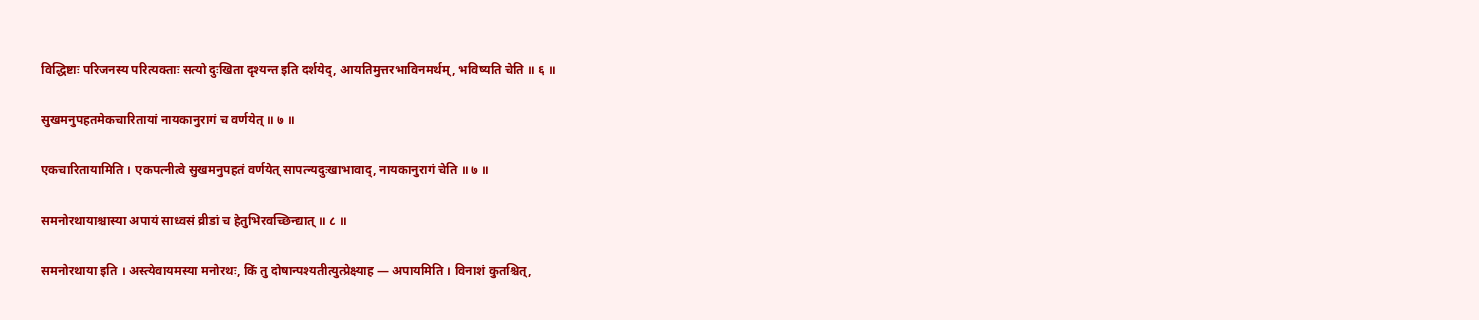विद्धिष्टाः परिजनस्य परित्यक्ताः सत्यो दुःखिता दृश्यन्त इति दर्शयेद्, आयतिमुत्तरभाविनमर्थम्, भविष्यति चेति ॥ ६ ॥

सुखमनुपहतमेकचारितायां नायकानुरागं च वर्णयेत् ॥ ७ ॥

एकचारितायामिति । एकपत्नीत्वे सुखमनुपहतं वर्णयेत् सापत्न्यदुःखाभावाद्, नायकानुरागं चेति ॥ ७ ॥

समनोरथायाश्चास्या अपायं साध्वसं व्रीडां च हेतुभिरवच्छिन्द्यात् ॥ ८ ॥

समनोरथाया इति । अस्त्येवायमस्या मनोरथः, किं तु दोषान्पश्यतीत्युत्प्रेक्ष्याह — अपायमिति । विनाशं कुतश्चित्,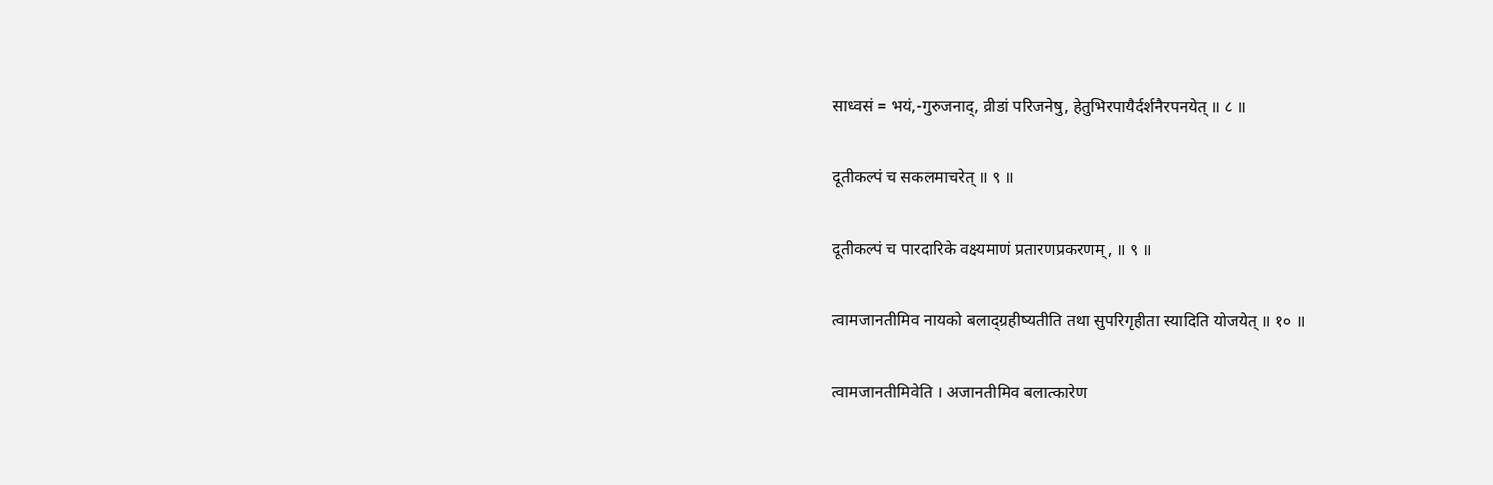साध्वसं = भयं,-गुरुजनाद्, व्रीडां परिजनेषु, हेतुभिरपायैर्दर्शनैरपनयेत् ॥ ८ ॥

दूतीकल्पं च सकलमाचरेत् ॥ ९ ॥

दूतीकल्पं च पारदारिके वक्ष्यमाणं प्रतारणप्रकरणम्, ॥ ९ ॥

त्वामजानतीमिव नायको बलाद्ग्रहीष्यतीति तथा सुपरिगृहीता स्यादिति योजयेत् ॥ १० ॥

त्वामजानतीमिवेति । अजानतीमिव बलात्कारेण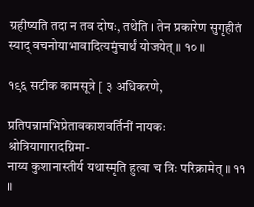ग्रहीष्यति तदा न तव दोषः, तथेति । तेन प्रकारेण सुगृहीतं स्याद् वचनोयाभावादित्यमुंचार्थं योजयेत् ॥ १० ॥

१९६ सटीक कामसूत्रे [ ३ अधिकरणे,

प्रतिपन्नामभिप्रेतावकाशवर्तिनीं नायकः श्रोत्रियागारादग्निमा-
नाय्य कुशानास्तीर्य यथास्मृति हुत्वा च त्रिः परिक्रामेत् ॥ ११ ॥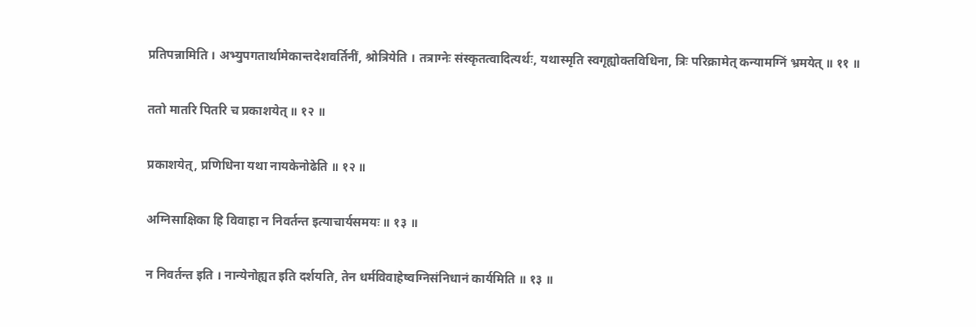प्रतिपन्नामिति । अभ्युपगतार्थामेकान्तदेशवर्तिनीं, श्रोत्रियेति । तत्राग्नेः संस्कृतत्वादित्यर्थः, यथास्मृति स्वगृह्योक्तविधिना, त्रिः परिक्रामेत् कन्यामग्निं भ्रमयेत् ॥ ११ ॥

ततो मातरि पितरि च प्रकाशयेत् ॥ १२ ॥

प्रकाशयेत्, प्रणिधिना यथा नायकेनोढेति ॥ १२ ॥

अग्निसाक्षिका हि विवाहा न निवर्तन्त इत्याचार्यसमयः ॥ १३ ॥

न निवर्तन्त इति । नान्येनोह्यत इति दर्शयति, तेन धर्मविवाहेष्वग्निसंनिधानं कार्यमिति ॥ १३ ॥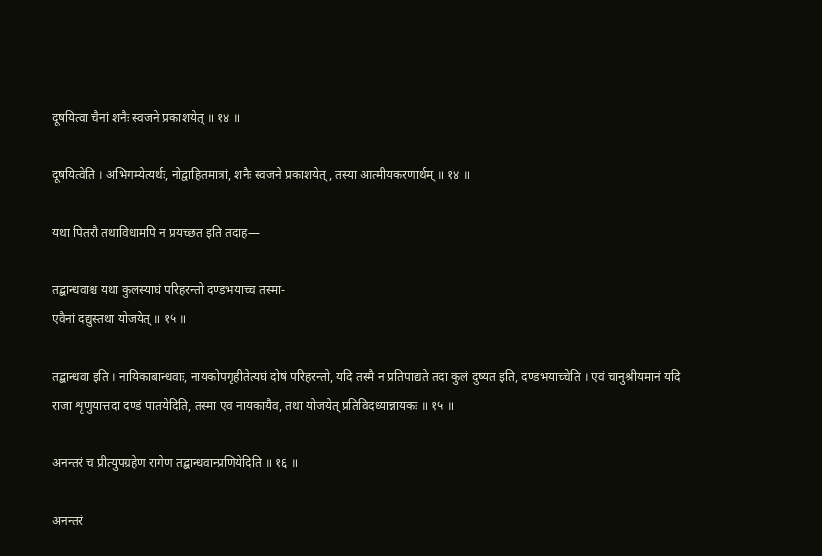दूषयित्वा चैनां शनैः स्वजने प्रकाशयेत् ॥ १४ ॥

दूषयित्वेति । अभिगम्येत्यर्थः, नोद्वाहितमात्रां, शनैः स्वजने प्रकाशयेत्, तस्या आत्मीयकरणार्थम् ॥ १४ ॥

यथा पितरौ तथाविधामपि न प्रयच्छत इति तदाह—

तद्बान्धवाश्च यथा कुलस्याघं परिहरन्तो दण्डभयाच्च तस्मा-
एवैनां दद्युस्तथा योजयेत् ॥ १५ ॥

तद्बान्धवा इति । नायिकाबान्धवाः, नायकोपगृहीतेत्यघं दोषं परिहरन्तो, यदि तस्मै न प्रतिपाद्यते तदा कुलं दुष्यत इति, दण्डभयाच्चेति । एवं चानुश्रीयमानं यदि राजा शृणुयात्तदा दण्डं पातयेदिति, तस्मा एव नायकायैव, तथा योजयेत् प्रतिविदध्यान्नायकः ॥ १५ ॥

अनन्तरं च प्रीत्युपग्रहेण रागेण तद्बान्धवान्प्रणियेदिति ॥ १६ ॥

अनन्तरं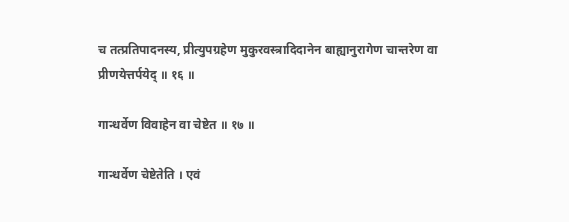च तत्प्रतिपादनस्य, प्रीत्युपग्रहेण मुकुरवस्त्रादिदानेन बाह्यानुरागेण चान्तरेण वा प्रीणयेत्तर्पयेद् ॥ १६ ॥

गान्धर्वेण विवाहेन वा चेष्टेत ॥ १७ ॥

गान्धर्वेण चेष्टेतेति । एवं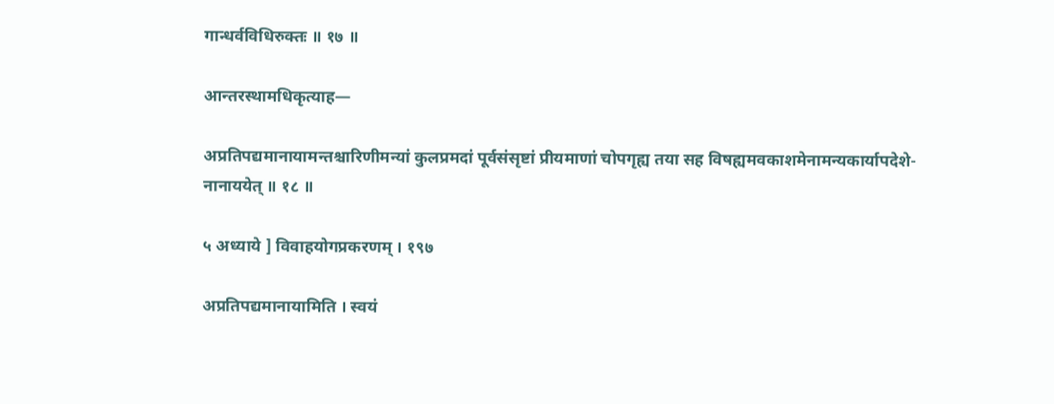गान्धर्वविधिरुक्तः ॥ १७ ॥

आन्तरस्थामधिकृत्याह—

अप्रतिपद्यमानायामन्तश्चारिणीमन्यां कुलप्रमदां पूर्वसंसृष्टां प्रीयमाणां चोपगृह्य तया सह विषह्यमवकाशमेनामन्यकार्यापदेशे-
नानाययेत् ॥ १८ ॥

५ अध्याये ] विवाहयोगप्रकरणम् । १९७

अप्रतिपद्यमानायामिति । स्वयं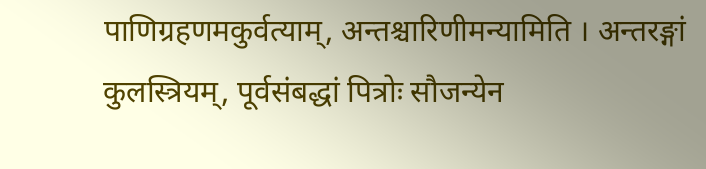पाणिग्रहणमकुर्वत्याम्, अन्तश्चारिणीमन्यामिति । अन्तरङ्गां कुलस्त्रियम्, पूर्वसंबद्धां पित्रोः सौजन्येन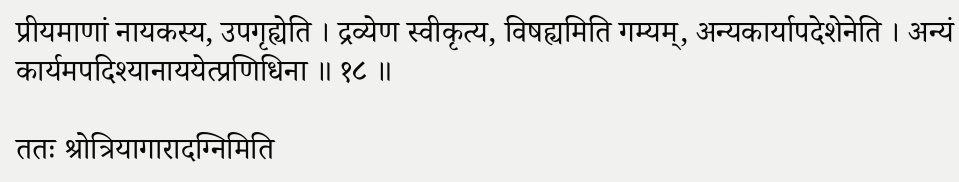प्रीयमाणां नायकस्य, उपगृह्येति । द्रव्येण स्वीकृत्य, विषह्यमिति गम्यम्, अन्यकार्यापदेशेनेति । अन्यं कार्यमपदिश्यानाययेत्प्रणिधिना ॥ १८ ॥

ततः श्रोत्रियागारादग्निमिति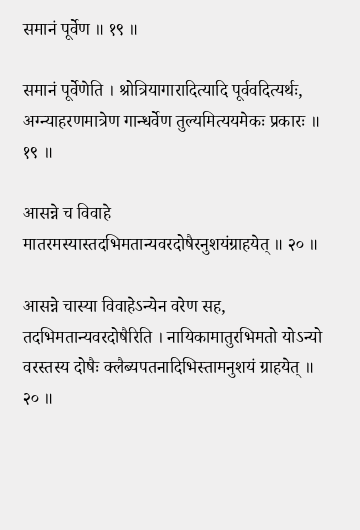समानं पूर्वेण ॥ १९ ॥

समानं पूर्वेणेति । श्रोत्रियागारादित्यादि पूर्ववदित्यर्थः, अग्न्याहरणमात्रेण गान्धर्वेण तुल्यमित्ययमेकः प्रकारः ॥ १९ ॥

आसन्ने च विवाहे मातरमस्यास्तदभिमतान्यवरदोषैरनुशयंग्राहयेत् ॥ २० ॥

आसन्ने चास्या विवाहेऽन्येन वरेण सह, तदभिमतान्यवरदोषैरिति । नायिकामातुरभिमतो योऽन्यो वरस्तस्य दोषैः क्लैब्यपतनादिभिस्तामनुशयं ग्राहयेत् ॥ २० ॥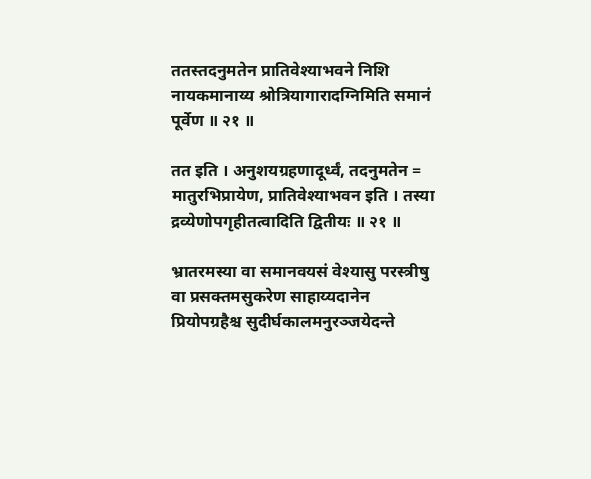ततस्तदनुमतेन प्रातिवेश्याभवने निशि नायकमानाय्य श्रोत्रियागारादग्निमिति समानं पूर्वेण ॥ २१ ॥

तत इति । अनुशयग्रहणादूर्ध्वं, तदनुमतेन = मातुरभिप्रायेण, प्रातिवेश्याभवन इति । तस्या द्रव्येणोपगृहीतत्वादिति द्वितीयः ॥ २१ ॥

भ्रातरमस्या वा समानवयसं वेश्यासु परस्त्रीषु वा प्रसक्तमसुकरेण साहाय्यदानेन प्रियोपग्रहैश्च सुदीर्घकालमनुरञ्जयेदन्ते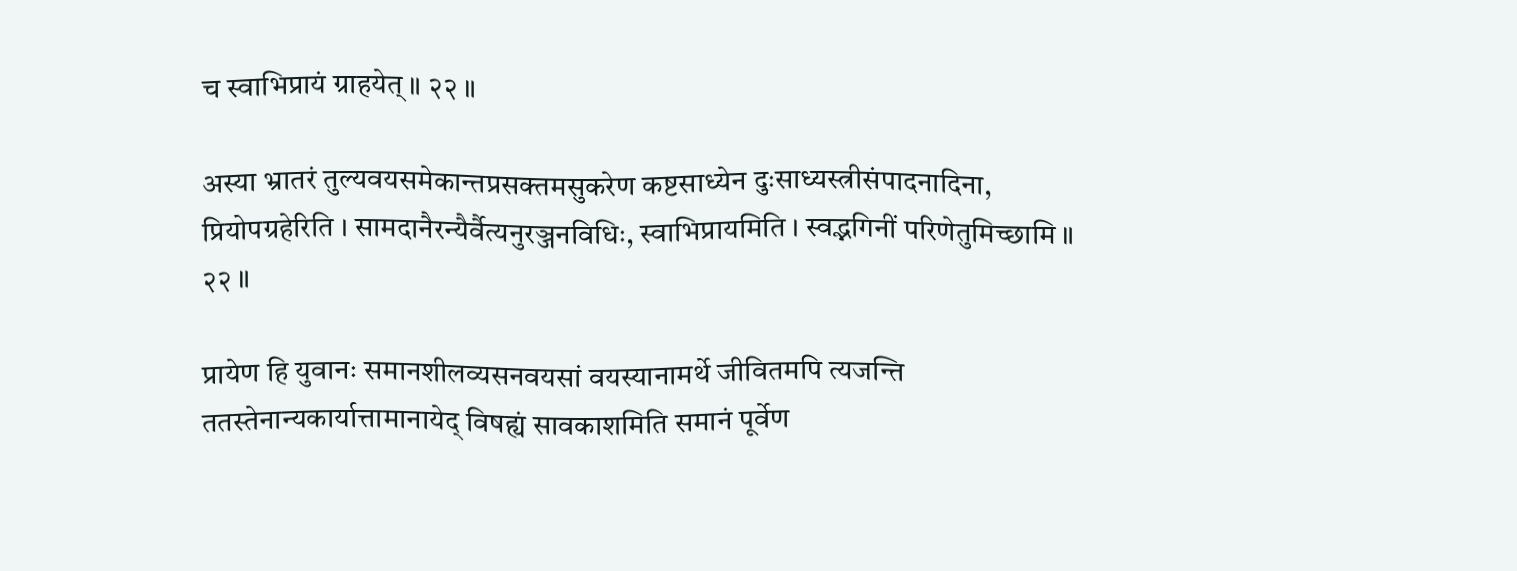च स्वाभिप्रायं ग्राहयेत् ॥ २२ ॥

अस्या भ्रातरं तुल्यवयसमेकान्तप्रसक्तमसुकरेण कष्टसाध्येन दुःसाध्यस्त्रीसंपादनादिना, प्रियोपग्रहेरिति । सामदानैरन्यैर्वैत्यनुरञ्जनविधिः, स्वाभिप्रायमिति । स्वद्भगिनीं परिणेतुमिच्छामि ॥ २२ ॥

प्रायेण हि युवानः समानशीलव्यसनवयसां वयस्यानामर्थे जीवितमपि त्यजन्ति ततस्तेनान्यकार्यात्तामानायेद् विषह्यं सावकाशमिति समानं पूर्वेण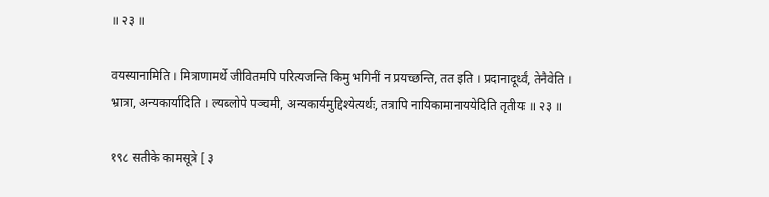॥ २३ ॥

वयस्यानामिति । मित्राणामर्थे जीवितमपि परित्यजन्ति किमु भगिनीं न प्रयच्छन्ति, तत इति । प्रदानादूर्ध्वं, तेनैवेति । भ्रात्रा, अन्यकार्यादिति । ल्यब्लोपे पञ्चमी, अन्यकार्यमुद्दिश्येत्यर्थः, तत्रापि नायिकामानाययेदिति तृतीयः ॥ २३ ॥

१९८ सतीके कामसूत्रे [ ३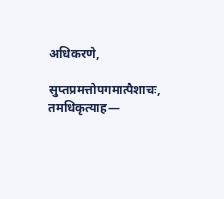अधिकरणे,

सुप्तप्रमत्तोपगमात्पैशाचः, तमधिकृत्याह—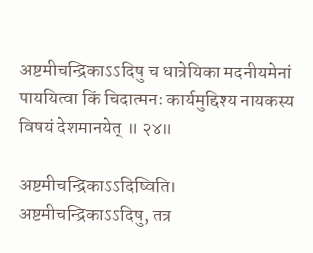अष्टमीचन्द्रिकाऽऽदिषु च धात्रेयिका मदनीयमेनां पाययित्वा किं चिदात्मनः कार्यमुद्दिश्य नायकस्य विषयं देशमानयेत् ॥ २४॥

अष्टमीचन्द्रिकाऽऽदिष्विति। अष्टमीचन्द्रिकाऽऽदिषु, तत्र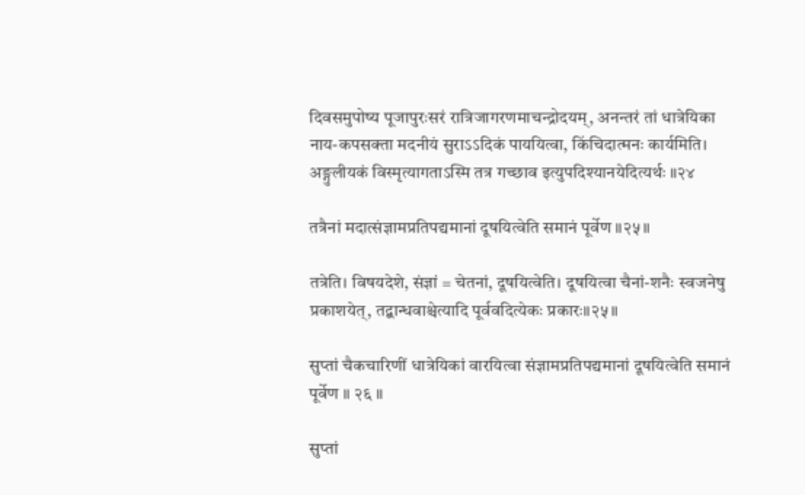दिवसमुपोष्य पूजापुरःसरं रात्रिजागरणमाचन्द्रोदयम्, अनन्तरं तां धात्रेयिका नाय-कपसक्ता मदनीयं सुराऽऽदिकं पाययित्वा, किंचिदात्मनः कार्यमिति। अङ्गुलीयकं विस्मृत्यागताऽस्मि तत्र गच्छाव इत्युपदिश्यानयेदित्यर्थः ॥२४

तत्रैनां मदात्संज्ञामप्रतिपद्यमानां दूषयित्वेति समानं पूर्वेण ॥२५॥

तत्रेति। विषयदेशे, संज्ञां = चेतनां, दूषयित्वेति। दूषयित्वा चैनां-शनैः स्वजनेषु प्रकाशयेत्, तद्बान्धवाश्चेत्यादि पूर्ववदित्येकः प्रकारः॥२५॥

सुप्तां चैकचारिणीं धात्रेयिकां वारयित्वा संज्ञामप्रतिपद्यमानां दूषयित्वेति समानं पूर्वेण ॥ २६ ॥

सुप्तां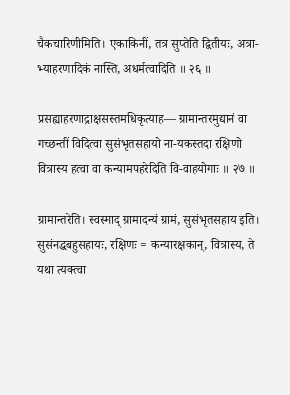चैकचारिणीमिति। एकाकिनीं, तत्र सुप्तेति द्वितीयः, अत्रा-भ्याहरणादिकं नास्ति, अधर्मत्वादिति ॥ २६ ॥

प्रसह्याहरणाद्राक्षसस्तमधिकृत्याह— ग्रामान्तरमुद्यानं वा गच्छन्तीं विदित्वा सुसंभृतसहायो ना-यकस्तदा रक्षिणो वित्रास्य हत्वा वा कन्यामपहरेदिति वि-वाहयोगाः ॥ २७ ॥

ग्रामान्तरेति। स्वस्माद् ग्रामादन्यं ग्रामं, सुसंभृतसहाय इति। सुसंनद्धबहुसहायः, रक्षिणः = कन्यारक्षकान्, वित्रास्य, ते यथा त्यक्त्वा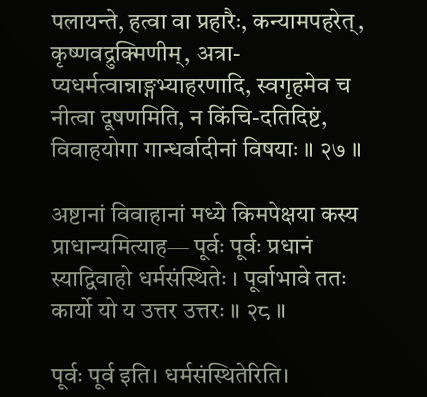पलायन्ते, हत्वा वा प्रहारैः, कन्यामपहरेत्, कृष्णवद्रुक्मिणीम्, अत्रा-प्यधर्मत्वान्नाङ्गभ्याहरणादि, स्वगृहमेव च नीत्वा दूषणमिति, न किंचि-दतिदिष्टं, विवाहयोगा गान्धर्वादीनां विषयाः ॥ २७ ॥

अष्टानां विवाहानां मध्ये किमपेक्षया कस्य प्राधान्यमित्याह— पूर्वः पूर्वः प्रधानं स्याद्विवाहो धर्मसंस्थितेः । पूर्वाभावे ततः कार्यो यो य उत्तर उत्तरः ॥ २८ ॥

पूर्वः पूर्व इति। धर्मसंस्थितेरिति।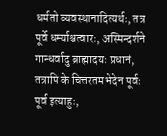धर्मतो व्यवस्थानादित्यर्थः, तत्र पूर्वे धर्म्याश्चत्वारः, अस्मिन्दर्शने गान्धर्वादु ब्राह्मादयः प्रधानं, तत्रापि के चित्तरतमभेदेन पूर्वः पूर्व इत्याहुः,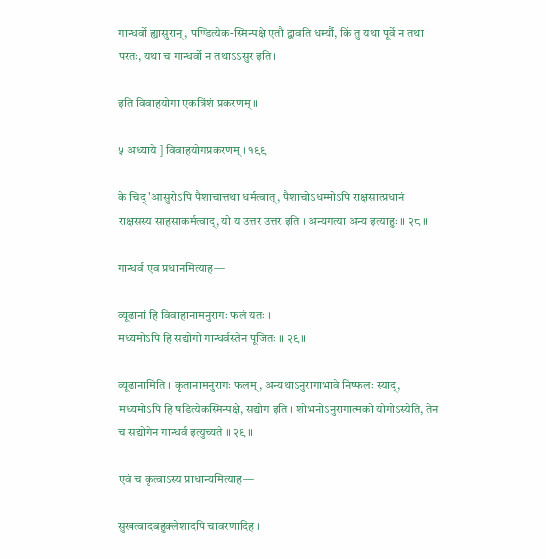गान्धर्वो ह्यासुरान्, पण्डित्येक-स्मिन्पक्षे एतौ द्वावति धर्म्यौ, किं तु यथा पूर्वे न तथा परतः, यथा च गान्धर्वो न तथाऽऽसुर इति।

इति विवाहयोगा एकत्रिंशं प्रकरणम् ॥

५ अध्याये ] विवाहयोगप्रकरणम् । १९९

के चिद् 'आसुरोऽपि पैशाचात्तथा धर्मत्वात्, पैशाचोऽधम्मोऽपि राक्षसात्प्रधानं राक्षसस्य साहसाकर्मत्वाद्, यो य उत्तर उत्तर इति । अन्यगत्या अन्य इत्याहुः ॥ २८ ॥

गान्धर्व एव प्रधानमित्याह—

व्यूढानां हि विवाहानामनुरागः फलं यतः ।
मध्यमोऽपि हि सद्योगो गान्धर्वस्तेन पूजितः ॥ २९ ॥

व्यूढानामिति । कृतानामनुरागः फलम्, अन्यथाऽनुरागाभावे निष्फलः स्याद्, मध्यमोऽपि हि षडित्येकस्मिन्पक्षे, सद्योग इति । शोभनोऽनुरागात्मको योगोऽस्येति, तेन च सद्योगेन गान्धर्व इत्युच्यते ॥ २९ ॥

एवं च कृत्वाऽस्य प्राधान्यमित्याह—

सुखत्वादबहुक्लेशादपि चावरणादिह ।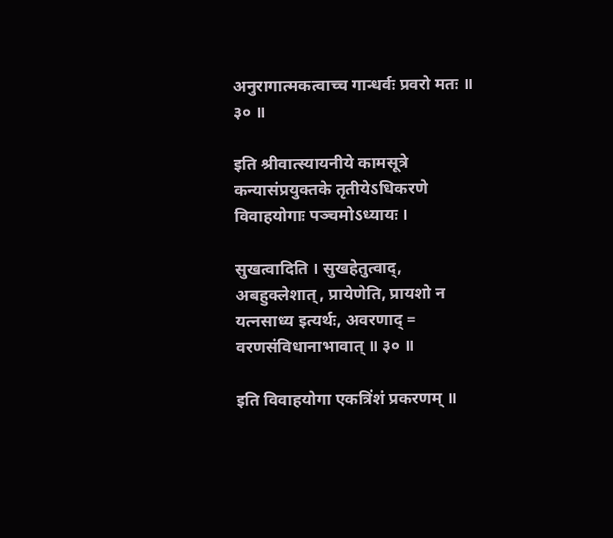अनुरागात्मकत्वाच्च गान्धर्वः प्रवरो मतः ॥ ३० ॥

इति श्रीवात्स्यायनीये कामसूत्रे कन्यासंप्रयुक्तके तृतीयेऽधिकरणे विवाहयोगाः पञ्चमोऽध्यायः ।

सुखत्वादिति । सुखहेतुत्वाद्, अबहुक्लेशात्, प्रायेणेति, प्रायशो न यत्नसाध्य इत्यर्थः, अवरणाद् = वरणसंविधानाभावात् ॥ ३० ॥

इति विवाहयोगा एकत्रिंशं प्रकरणम् ॥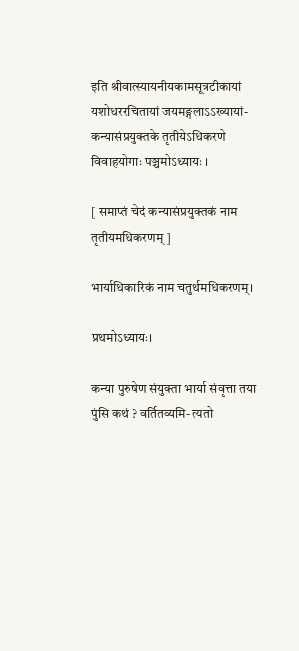इति श्रीवात्स्यायनीयकामसूत्रटीकायां यशोधररचितायां जयमङ्गलाऽऽख्यायां-
कन्यासंप्रयुक्तके तृतीयेऽधिकरणे विवाहयोगाः पञ्चमोऽध्यायः ।

[ समाप्तं चेदं कन्यासंप्रयुक्तकं नाम तृतीयमधिकरणम् ]

भार्याधिकारिकं नाम चतुर्थमधिकरणम्।

प्रथमोऽध्यायः।

कन्या पुरुषेण संयुक्ता भार्या संवृत्ता तया पुंसि कथं ? वर्तितव्यमि- त्यतो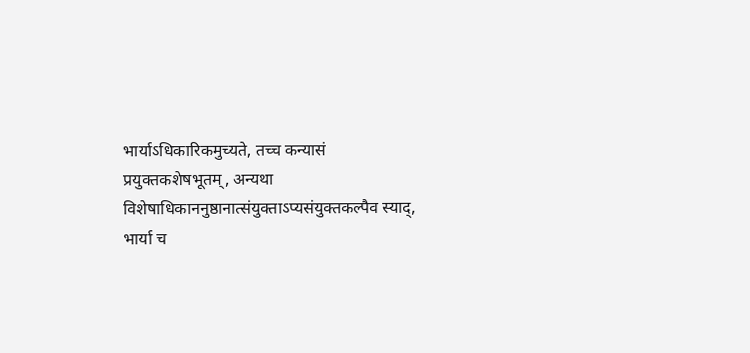भार्याऽधिकारिकमुच्यते, तच्च कन्यासं प्रयुक्तकशेषभूतम्, अन्यथा विशेषाधिकाननुष्ठानात्संयुक्ताऽप्यसंयुक्तकल्पैव स्याद्, भार्या च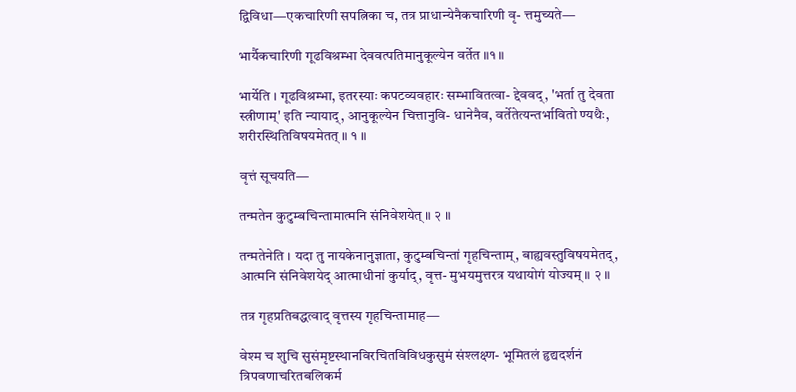द्विविधा—एकचारिणी सपत्निका च, तत्र प्राधान्येनैकचारिणी वृ- त्तमुच्यते—

भार्यैकचारिणी गूढविश्रम्भा देववत्पतिमानुकूल्येन वर्तेत ॥१॥

भार्येति । गूढविश्रम्भा, इतरस्याः कपटव्यवहारः सम्भावितत्वा- द्देववद्, 'भर्ता तु देवता स्त्रीणाम्' इति न्यायाद्, आनुकूल्येन चित्तानुवि- धानेनैव, वर्तेतेत्यन्तर्भावितो ण्यथैः, शरीरस्थितिविषयमेतत् ॥ १ ॥

वृत्तं सूचयति—

तन्मतेन कुटुम्बचिन्तामात्मनि संनिवेशयेत् ॥ २ ॥

तन्मतेनेति । यदा तु नायकेनानुज्ञाता, कुटुम्बचिन्तां गृहचिन्ताम्, बाह्यवस्तुविषयमेतद्, आत्मनि संनिवेशयेद् आत्माधीनां कुर्याद्, वृत्त- मुभयमुत्तरत्र यथायोगं योज्यम् ॥ २ ॥

तत्र गृहप्रतिबद्धत्वाद् वृत्तस्य गृहचिन्तामाह—

वेश्म च शुचि सुसंमृष्टस्थानविरचितविविधकुसुमं संश्लक्ष्ण- भूमितलं हृद्यदर्शनं त्रिपवणाचरितबलिकर्म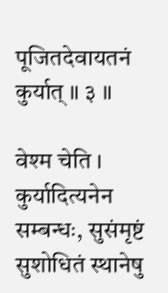पूजितदेवायतनं कुर्यात् ॥ ३ ॥

वेश्म चेति । कुर्यादित्यनेन सम्बन्धः, सुसंमृष्टं सुशोधितं स्थानेषु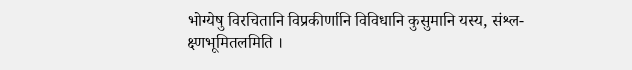भोग्येषु विरचितानि विप्रकीर्णानि विविधानि कुसुमानि यस्य, संश्ल- क्ष्णभूमितलमिति ।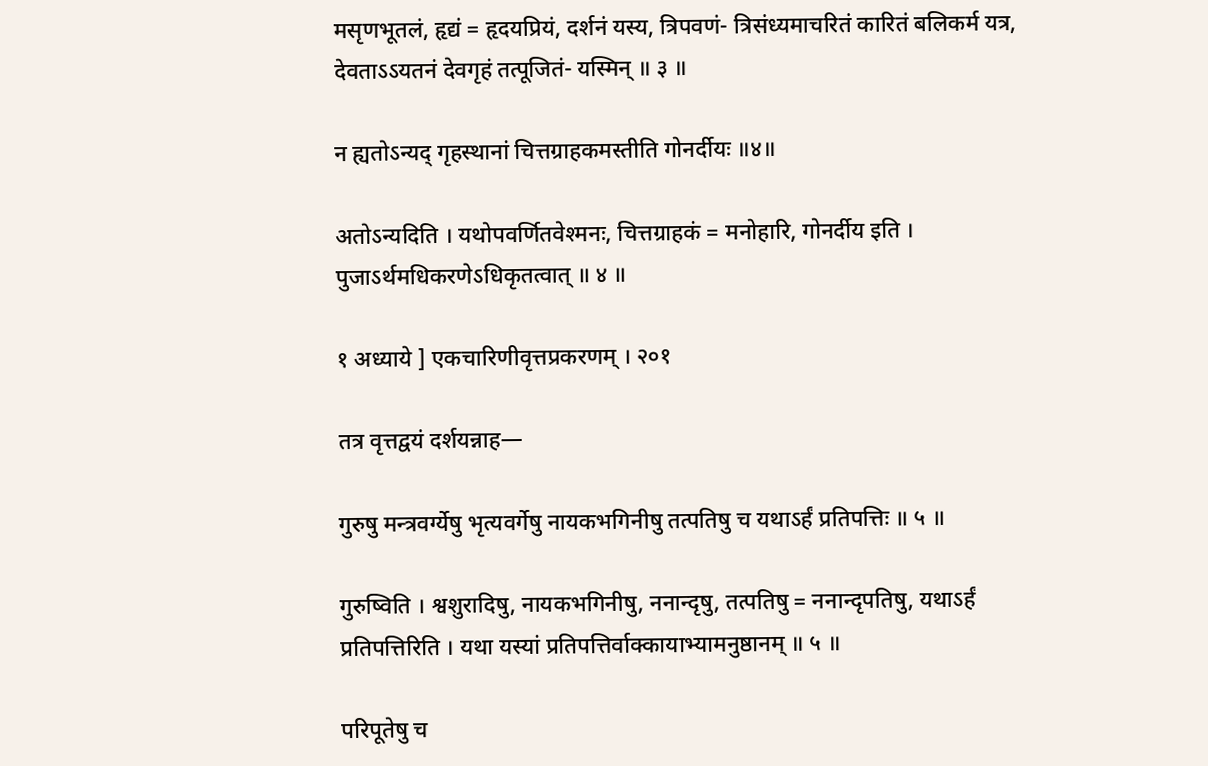मसृणभूतलं, हृद्यं = हृदयप्रियं, दर्शनं यस्य, त्रिपवणं- त्रिसंध्यमाचरितं कारितं बलिकर्म यत्र, देवताऽऽयतनं देवगृहं तत्पूजितं- यस्मिन् ॥ ३ ॥

न ह्यतोऽन्यद् गृहस्थानां चित्तग्राहकमस्तीति गोनर्दीयः ॥४॥

अतोऽन्यदिति । यथोपवर्णितवेश्मनः, चित्तग्राहकं = मनोहारि, गोनर्दीय इति । पुजाऽर्थमधिकरणेऽधिकृतत्वात् ॥ ४ ॥

१ अध्याये ] एकचारिणीवृत्तप्रकरणम् । २०१

तत्र वृत्तद्वयं दर्शयन्नाह—

गुरुषु मन्त्रवर्ग्येषु भृत्यवर्गेषु नायकभगिनीषु तत्पतिषु च यथाऽर्हं प्रतिपत्तिः ॥ ५ ॥

गुरुष्विति । श्वशुरादिषु, नायकभगिनीषु, ननान्दृषु, तत्पतिषु = ननान्दृपतिषु, यथाऽर्हं प्रतिपत्तिरिति । यथा यस्यां प्रतिपत्तिर्वाक्कायाभ्यामनुष्ठानम् ॥ ५ ॥

परिपूतेषु च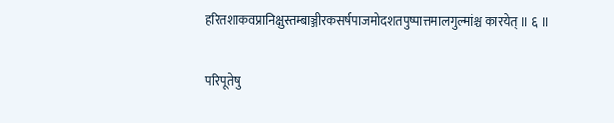हरितशाकवप्रानिक्षुस्तम्बाञ्जीरकसर्षपाजमोदशतपुष्पात्तमालगुल्मांश्च कारयेत् ॥ ६ ॥

परिपूतेषु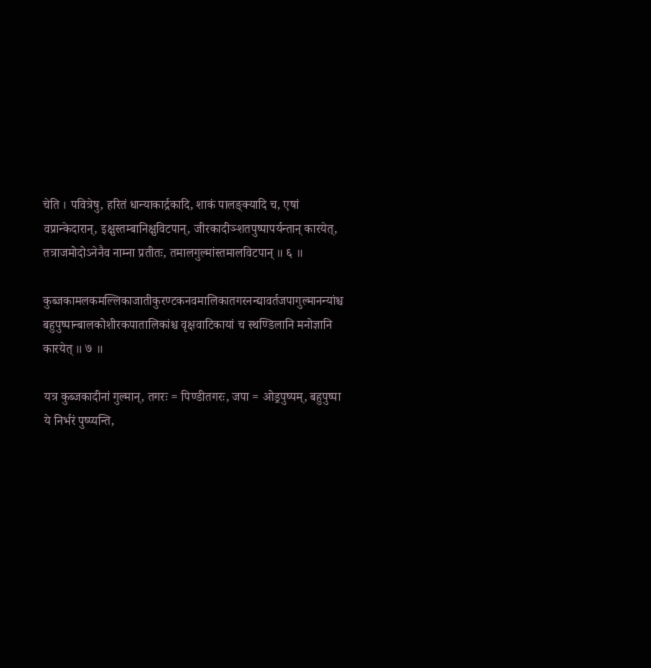चेति । पवित्रेषु, हरितं धान्याकार्द्रकादि, शाकं पालङ्क्यादि च, एषां वप्रान्केदारान्, इक्षुस्तम्बानिक्षुविटपान्, जीरकादीञ्शतपुष्पापर्यन्तान् कारयेत्, तत्राजमोदोऽनेनैव नाम्ना प्रतीतः, तमालगुल्मांस्तमालविटपान् ॥ ६ ॥

कुब्जकामलकमल्लिकाजातीकुरण्टकनवमालिकातगरनन्द्यावर्तजपागुल्मानन्यांश्च बहुपुष्पान्बालकोशीरकपातालिकांश्च वृक्षवाटिकायां च स्थण्डिलानि मनोज्ञानि कारयेत् ॥ ७ ॥

यत्र कुब्जकादीनां गुल्मान्, तगरः = पिण्डीतगरः, जपा = ओड्रपुष्पम्, बहुपुष्पा ये निर्भरं पुष्प्यन्ति,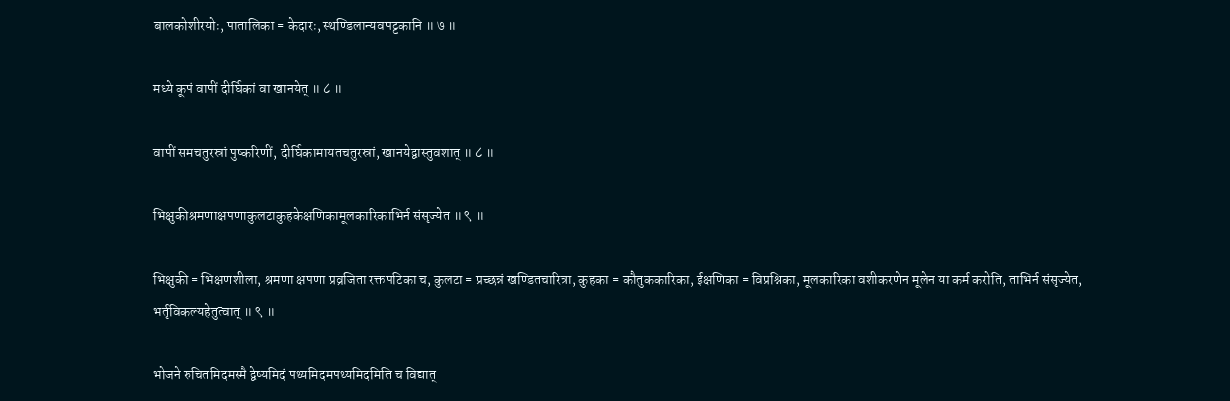बालकोशीरयोः, पातालिका = केदारः, स्थण्डिलान्यवपट्टकानि ॥ ७ ॥

मध्ये कूपं वापीं दीर्घिकां वा खानयेत् ॥ ८ ॥

वापीं समचतुरस्रां पुष्करिणीं, दीर्घिकामायतचतुरस्रां, खानयेद्वास्तुवशात् ॥ ८ ॥

भिक्षुकीश्रमणाक्षपणाकुलटाकुहकेक्षणिकामूलकारिकाभिर्न संसृज्येत ॥ ९ ॥

भिक्षुकी = भिक्षणशीला, श्रमणा क्षपणा प्रव्रजिता रक्तपटिका च, कुलटा = प्रच्छन्नं खण्डितचारित्रा, कुहका = कौतुककारिका, ईक्षणिका = विप्रश्निका, मूलकारिका वशीकरणेन मूलेन या कर्म करोति, ताभिर्न संसृज्येत, भर्तृविकल्यहेतुत्वात् ॥ ९ ॥

भोजने रुचितमिदमस्मै द्वेष्यमिदं पथ्यमिदमपथ्यमिदमिति च विद्यात्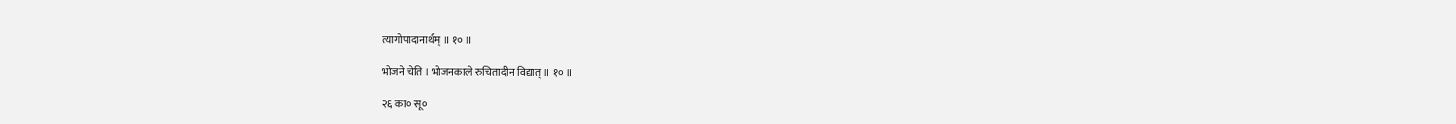त्यागोपादानार्थम् ॥ १० ॥

भोजने चेति । भोजनकाले रुचितादीन विद्यात् ॥ १० ॥

२६ का० सू०